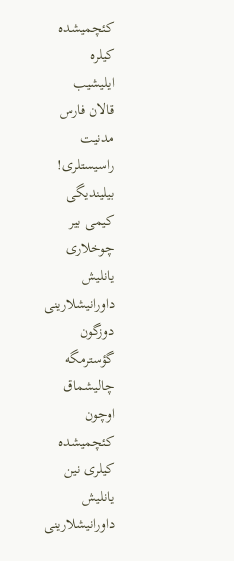کئچمیشده
کیلره
ایلیشیب
قالان فارس
مدنیت
راسیستلری!
بیلیندیگی
کیمی بیر
چوخلاری
یانلیش
داورانیشلارینی
دوزگون
گؤسترمگه
چالیشماق
اوچون
کئچمیشده
کیلری نین
یانلیش
داورانیشلارینی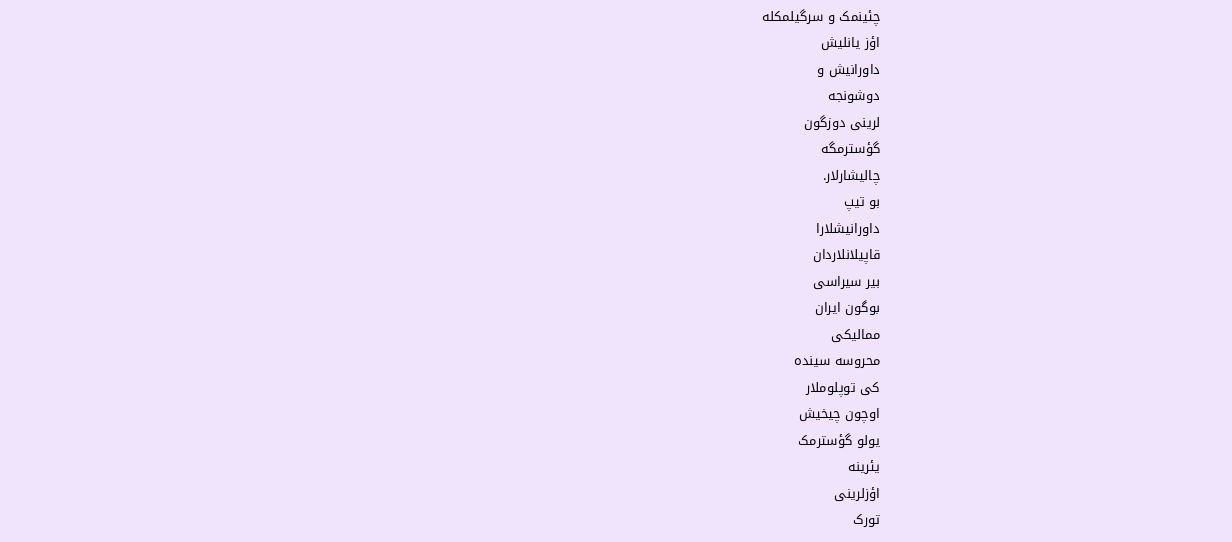چئینمک و سرگیلمکله
اؤز یانلیش
داورانیش و
دوشونجه
لرینی دوزگون
گؤسترمگه
چالیشارلار.
بو تیپ
داورانیشلارا
قاپیلانلاردان
بیر سیراسی
بوگون ایران
ممالیکی
محروسه سینده
کی توپلوملار
اوچون چیخیش
یولو گؤسترمک
یئرینه
اؤزلرینی
تورک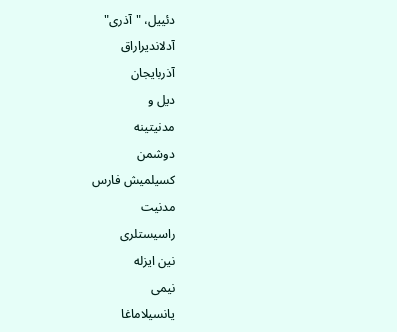دئییل، "آذری"
آدلاندیراراق
آذربایجان
دیل و
مدنیتینه
دوشمن
کسیلمیش فارس
مدنیت
راسیستلری
نین ایزله
نیمی
یانسیلاماغا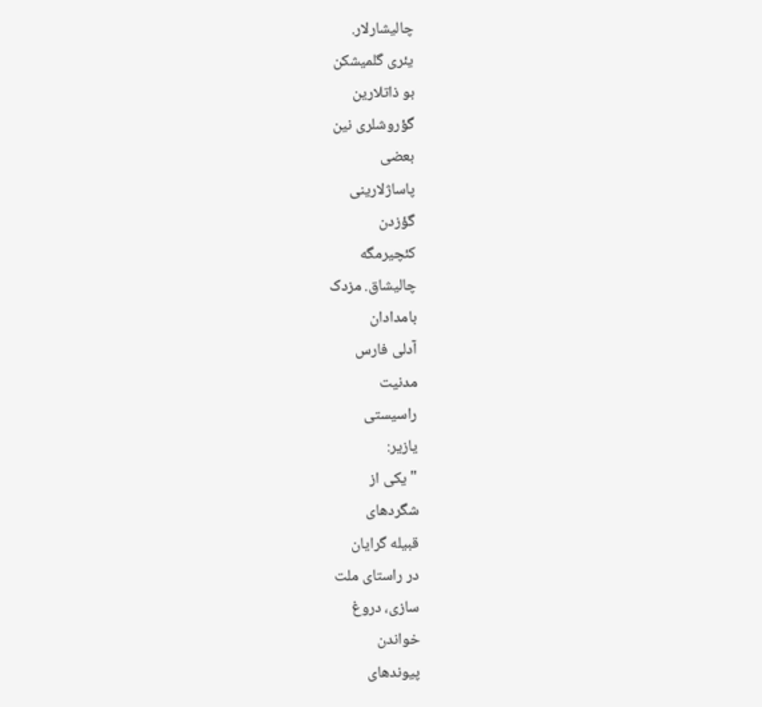چالیشارلار.
یئری گلمیشکن
بو ذاتلارین
گؤروشلری نین
بعضی
پاساژلارینی
گؤزدن
کئچیرمگه
چالیشاق. مزدک
بامدادان
آدلی فارس
مدنیت
راسیستی
یازیر:
"یکی از
شگردهای
قبیله گرایان
در راستای ملت
سازی، دروغ
خواندن
پیوندهای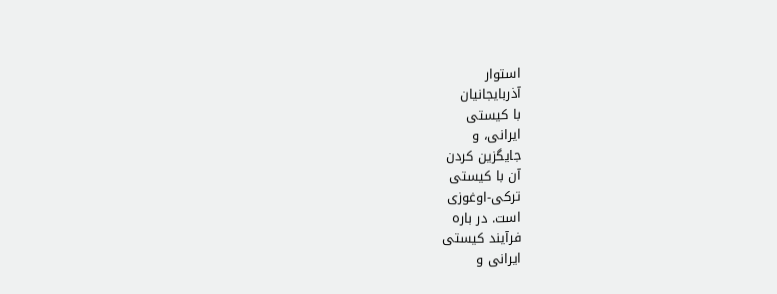استوار
آذربایجانیان
با کیستی
ایرانی، و
جایگزین کردن
آن با کیستی
ترکی-اوغوزی
است. در باره
فرآیند کیستی
ایرانی و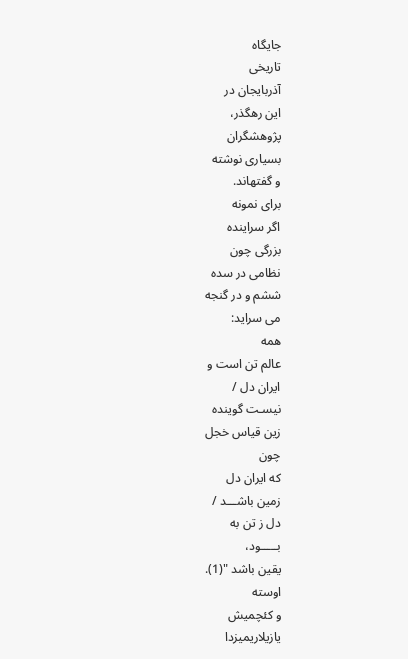جایگاه
تاریخی
آذربایجان در
این رهگذر،
پژوهشگران
بسیاری نوشته
و گفتهاند.
برای نمونه
اگر سراینده
بزرگی چون
نظامی در سده
ششم و در گنجه
می سراید:
همه
عالم تن است و
ایران دل /
نیسـت گوینده
زین قیاس خجل
چون
که ایران دل
زمین باشـــد /
دل ز تن به
بـــــود،
یقین باشد "(1).
اوسته
و کئچمیش
یازیلاریمیزدا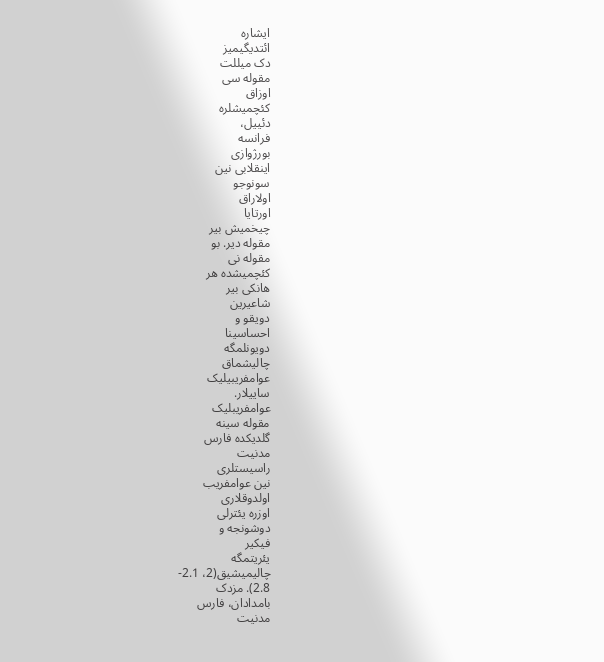ایشاره
ائتدیگیمیز
دک میللت
مقوله سی
اوزاق
کئچمیشلره
دئییل،
فرانسه
بورژوازی
اینقلابی نین
سونوجو
اولاراق
اورتایا
چیخمیش بیر
مقوله دیر. بو
مقوله نی
کئچمیشده هر
هانکی بیر
شاعیرین
دویقو و
احساسینا
دویونلمگه
چالیشماق
عوامفریبیلیک
ساییلار.
عوامفریبلیک
مقوله سینه
گلدیکده فارس
مدنیت
راسیستلری
نین عوامفریب
اولدوقلاری
اوزره یئترلی
دوشونجه و
فیکیر
یئریتمگه
چالیمیشیق(2، 2.1-
2.8). مزدک
بامدادان، فارس
مدنیت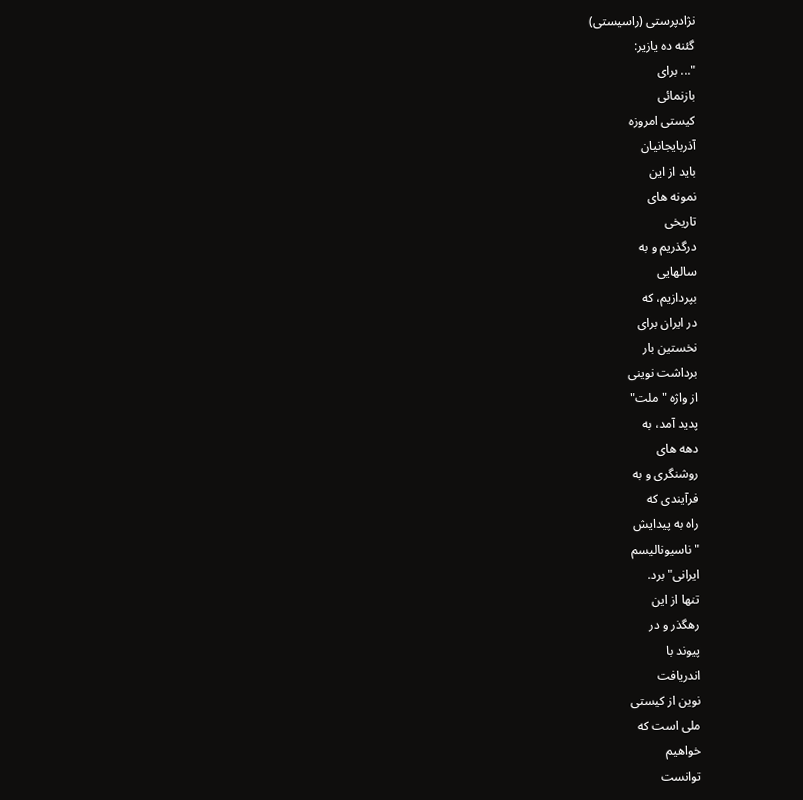نژادپرستی (راسیستی)
گئنه ده یازیر:
"... برای
بازنمائی
کیستی امروزه
آذربایجانیان
باید از این
نمونه های
تاریخی
درگذریم و به
سالهایی
بپردازیم، که
در ایران برای
نخستین بار
برداشت نوینی
از واژه "ملت"
پدید آمد، به
دهه های
روشنگری و به
فرآیندی که
راه به پیدایش
"ناسیونالیسم
ایرانی" برد.
تنها از این
رهگذر و در
پیوند با
اندریافت
نوین از کیستی
ملی است که
خواهیم
توانست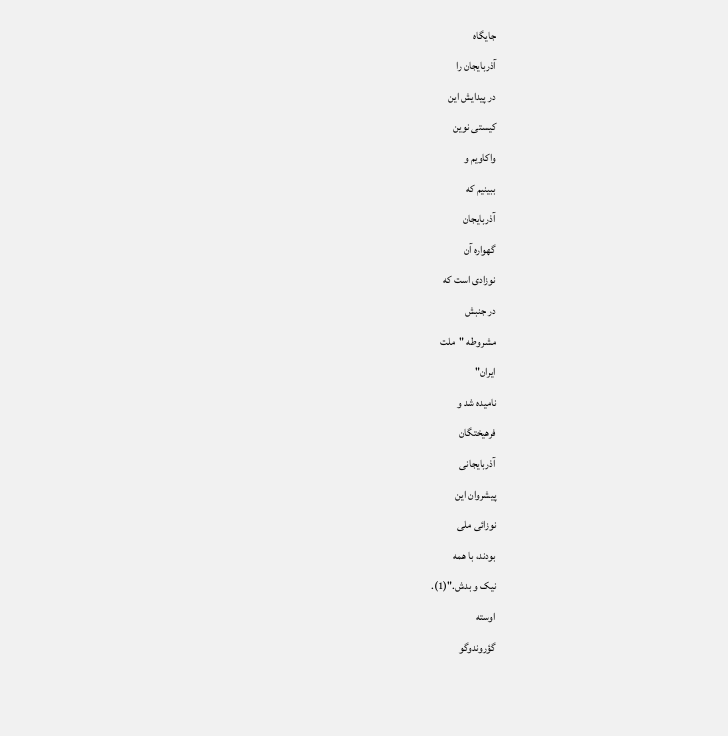جایگاه
آذربایجان را
در پیدایش این
کیستی نوین
واکاویم و
ببینیم که
آذربایجان
گهواره آن
نوزادی است که
در جنبش
مشروطه "ملت
ایران"
نامیده شد و
فرهیختگان
آذربایجانی
پیشروان این
نوزائی ملی
بودند، با همه
نیک و بدش."(1).
اوسته
گؤروندوگو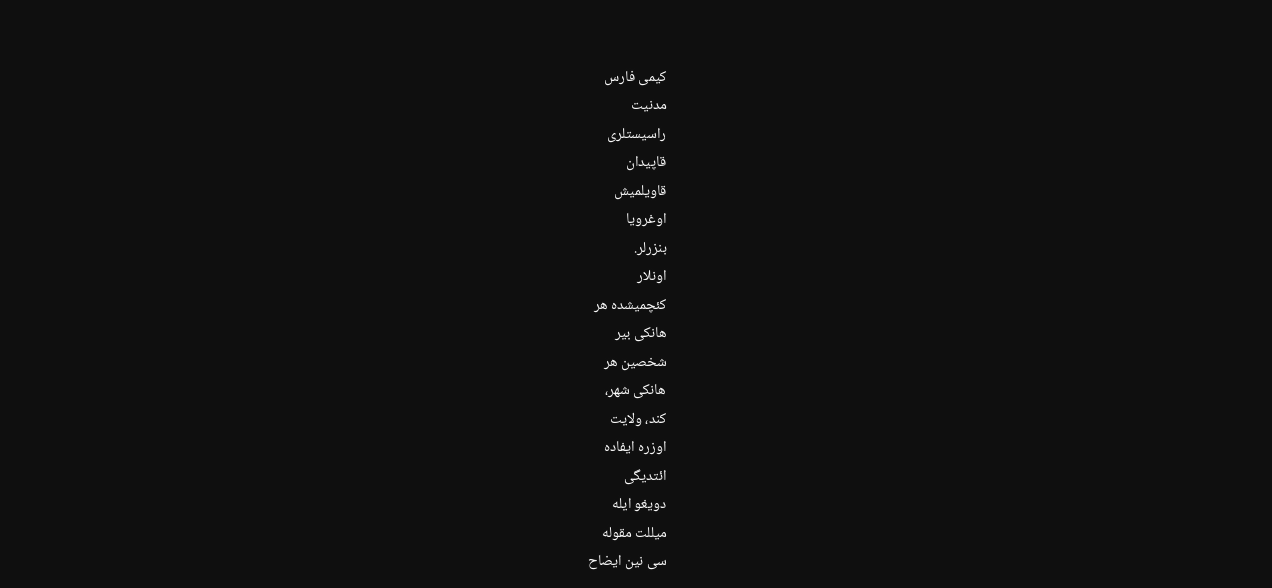کیمی فارس
مدنیت
راسیستلری
قاپیدان
قاویلمیش
اوغرویا
بنزرلر.
اونلار
کئچمیشده هر
هانکی بیر
شخصین هر
هانکی شهر،
کند، ولایت
اوزره ایفاده
ائتدیگی
دویغو ایله
میللت مقوله
سی نین ایضاح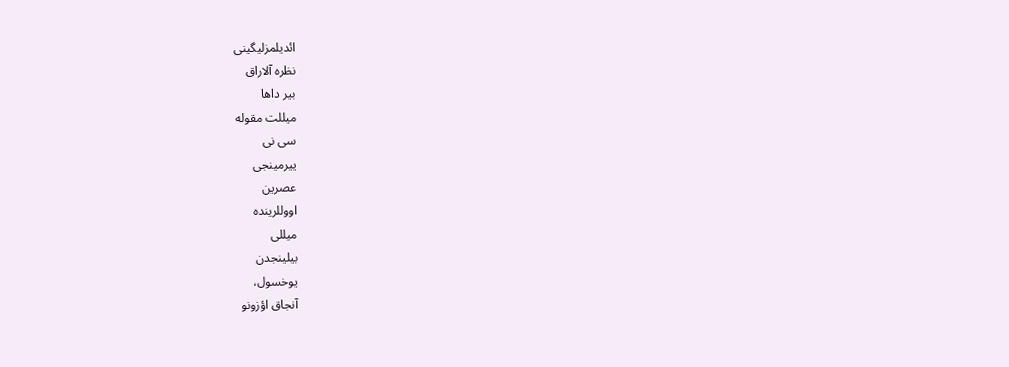ائدیلمزلیگینی
نظره آلاراق
بیر داها
میللت مقوله
سی نی
ییرمینجی
عصرین
اووللرینده
میللی
بیلینجدن
یوخسول،
آنجاق اؤزونو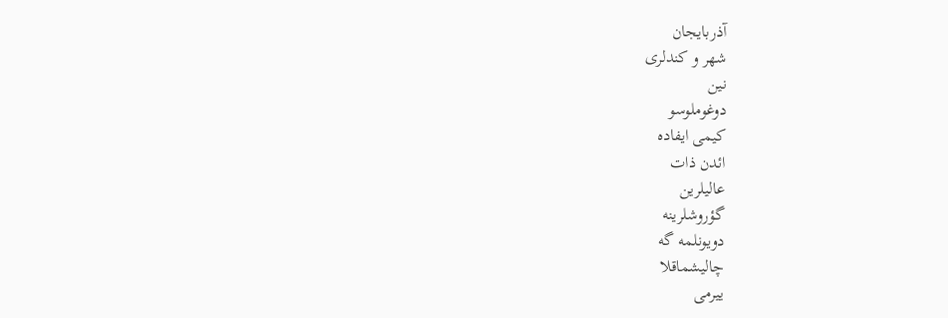آذربایجان
شهر و کندلری
نین
دوغوملوسو
کیمی ایفاده
ائدن ذات
عالیلرین
گؤروشلرینه
دویونلمه گه
چالیشماقلا
ییرمی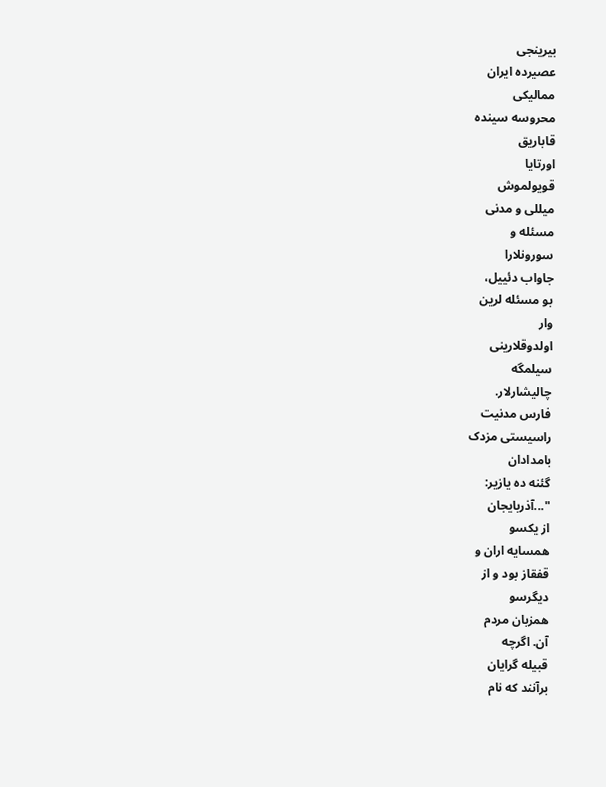بیرینجی
عصیرده ایران
ممالیکی
محروسه سینده
قاباریق
اورتایا
قویولموش
میللی و مدنی
مسئله و
سورونلارا
جاواب دئییل،
بو مسئله لرین
وار
اولدوقلارینی
سیلمگه
چالیشارلار.
فارس مدنیت
راسیستی مزدک
بامدادان
گئنه ده یازیر:
"...آذربایجان
از یکسو
همسایه اران و
قفقاز بود و از
دیگرسو
همزبان مردم
آن. اگرچه
قبیله گرایان
برآنند که نام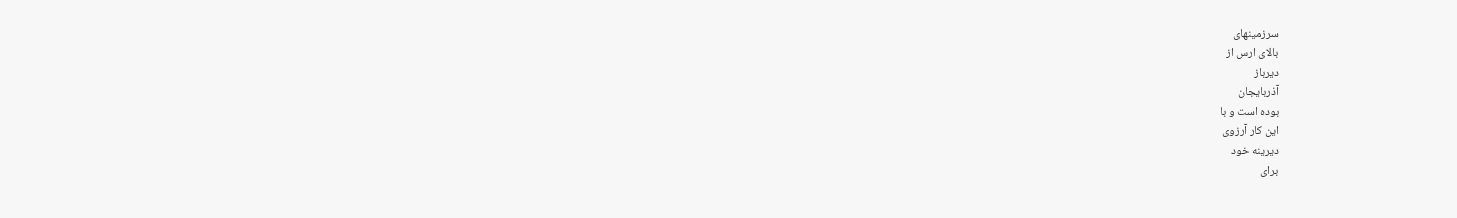سرزمینهای
بالای ارس از
دیرباز
آذربایجان
بوده است و با
این کار آرزوی
دیرینه خود
برای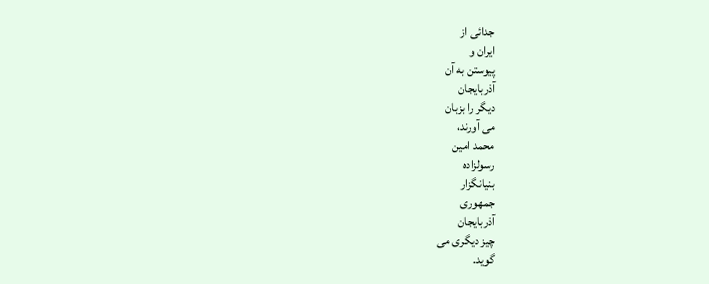جدائی از
ایران و
پیوستن به آن
آذربایجان
دیگر را بزبان
می آورند،
محمد امین
رسولزاده
بنیانگزار
جمهوری
آذربایجان
چیز دیگری می
گوید.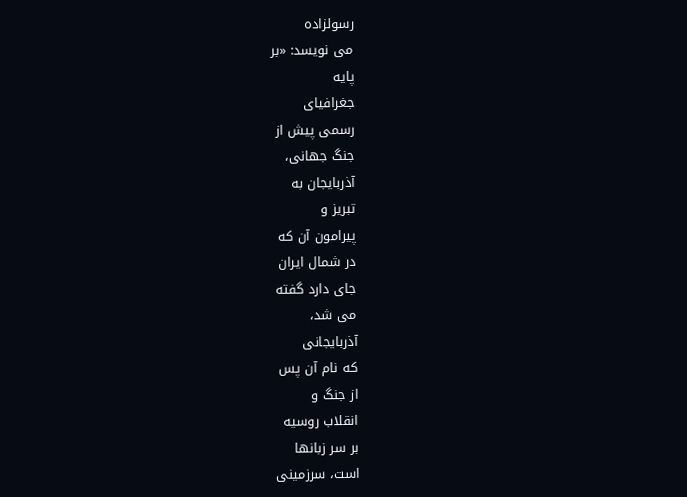رسولزاده
می نویسد: «بر
پایه
جغرافیای
رسمی پیش از
جنگ جهانی،
آذربایجان به
تبریز و
پیرامون آن که
در شمال ایران
جای دارد گفته
می شد،
آذربایجانی
که نام آن پس
از جنگ و
انقلاب روسیه
بر سر زبانها
است، سرزمینی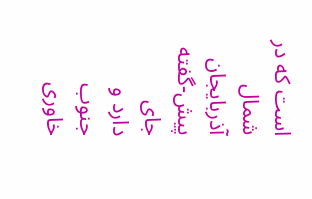است که در شمال
آذربایجان
پیش-گفته جای
دارد و جنوب
خاوری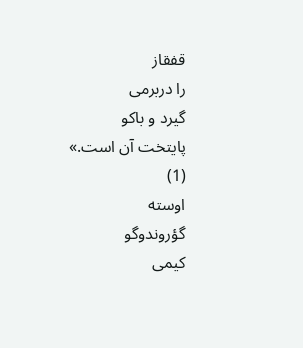قفقاز
را دربرمی
گیرد و باکو
پایتخت آن است.»
(1)
اوسته
گؤروندوگو
کیمی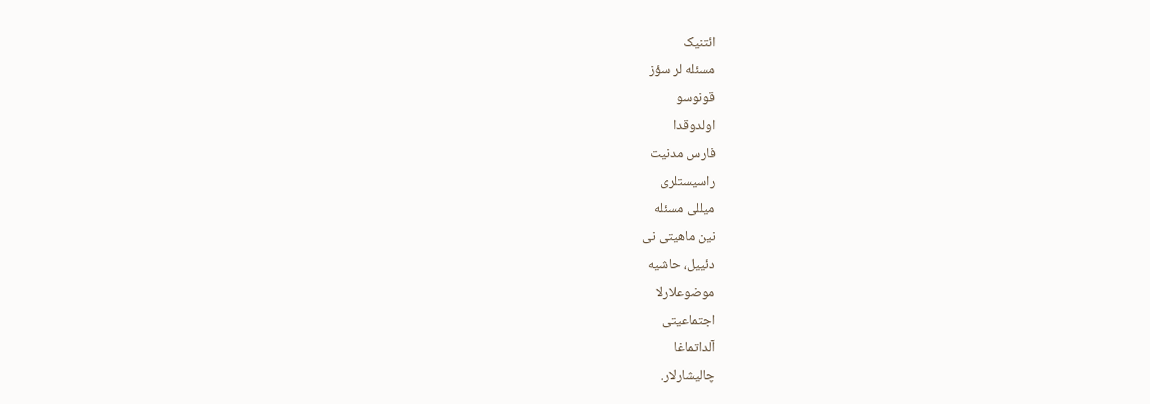ائتنیک
مسئله لر سؤز
قونوسو
اولدوقدا
فارس مدنیت
راسیستلری
میللی مسئله
نین ماهیتی نی
دئییل، حاشیه
موضوعلارلا
اجتماعیتی
آلداتماغا
چالیشارلار.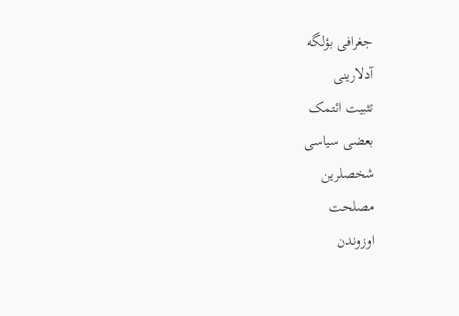جغرافی بؤلگه
آدلارینی
تثبیت ائتمک
بعضی سیاسی
شخصلرین
مصلحت
اوزوندن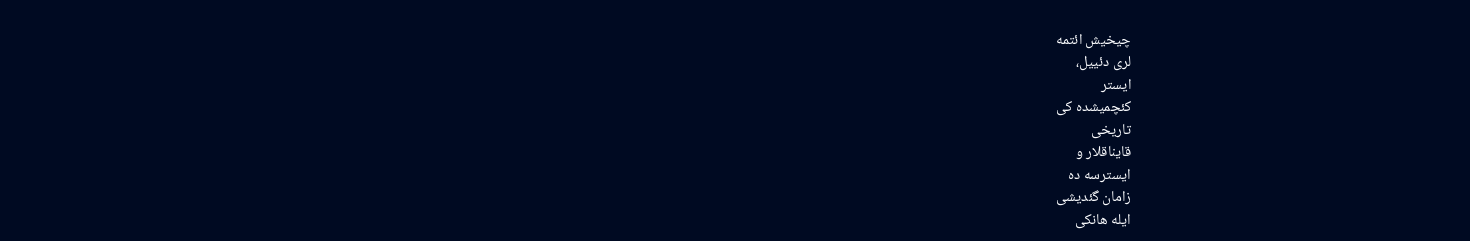چیخیش ائتمه
لری دئییل،
ایستر
کئچمیشده کی
تاریخی
قایناقلار و
ایسترسه ده
زامان گئدیشی
ایله هانکی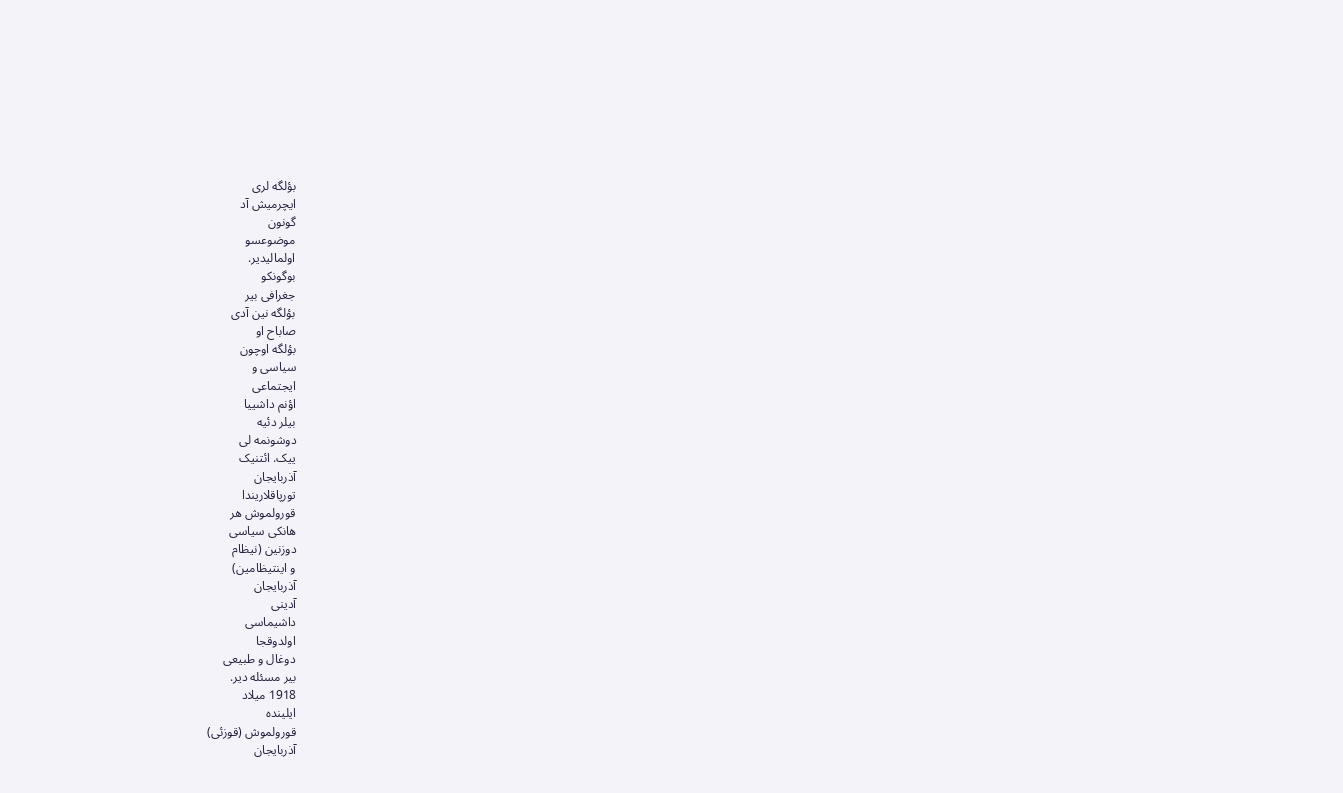بؤلگه لری
ایچرمیش آد
گونون
موضوعسو
اولمالیدیر.
بوگونکو
جغرافی بیر
بؤلگه نین آدی
صاباح او
بؤلگه اوچون
سیاسی و
ایجتماعی
اؤنم داشییا
بیلر دئیه
دوشونمه لی
ییک. ائتنیک
آذربایجان
تورپاقلاریندا
قورولموش هر
هانکی سیاسی
دوزنین (نیظام
و اینتیظامین)
آذربایجان
آدینی
داشیماسی
اولدوقجا
دوغال و طبیعی
بیر مسئله دیر.
1918 میلاد
ایلینده
قورولموش (قوزئی)
آذربایجان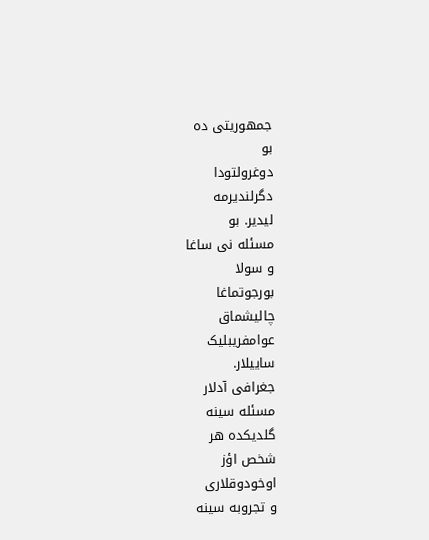جمهوریتی ده
بو
دوغرولتودا
دگرلندیرمه
لیدیر. بو
مسئله نی ساغا
و سولا
بورجوتماغا
چالیشماق
عوامفریبلیک
ساییلار.
جغرافی آدلار
مسئله سینه
گلدیکده هر
شخص اؤز
اوخودوقلاری
و تجروبه سینه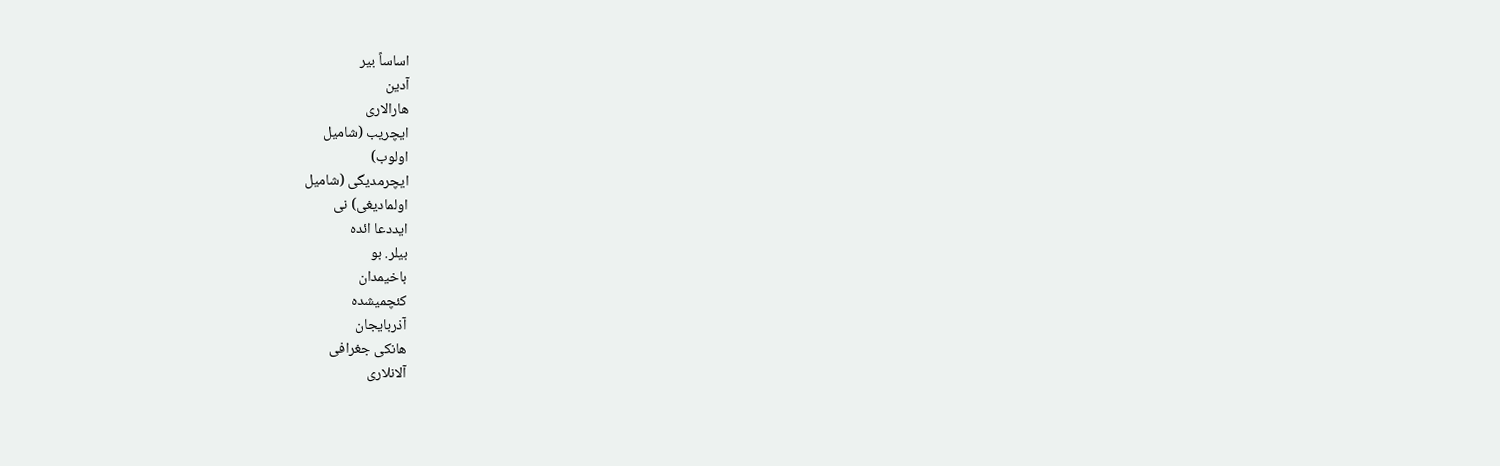اساساً بیر
آدین
هارالاری
ایچریب (شامیل
اولوب)
ایچرمدیگی (شامیل
اولمادیغی) نی
ایددعا ائده
بیلر. بو
باخیمدان
کئچمیشده
آذربایجان
هانکی جغرافی
آلانلاری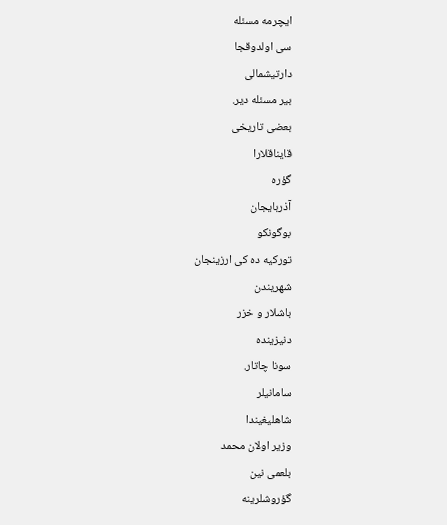ایچرمه مسئله
سی اولدوقجا
دارتیشمالی
بیر مسئله دیر.
بعضی تاریخی
قایناقلارا
گؤره
آذربایجان
بوگونکو
تورکیه ده کی ارزینجان
شهریندن
باشلار و خزر
دنیزینده
سونا چاتار.
سامانیلر
شاهلیغیندا
وزیر اولان محمد
بلعمی نین
گؤروشلرینه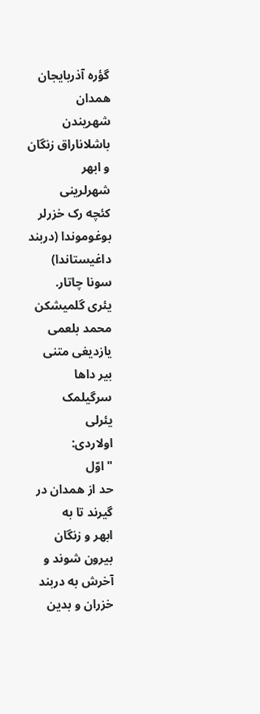گؤره آذربایجان
همدان
شهریندن
باشلاناراق زنگان
و ابهر
شهرلرینی
کئچه رک خزرلر
بوغوموندا (دربند
داغیستاندا)
سونا چاتار.
یئری گلمیشکن
محمد بلعمی
یازدیغی متنی
بیر داها
سرگیلمک
یئرلی
اولاردی:
"اوّل
حد از همدان در
گیرند تا به
ابهر و زنگان
بیرون شوند و
آخرش به دربند
خزران و بدین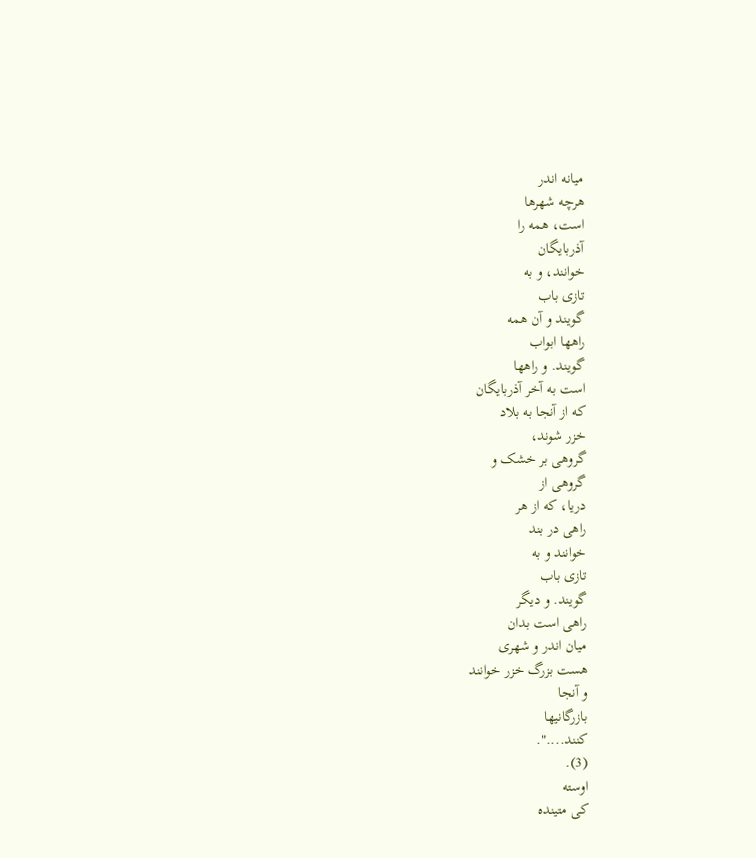میانه اندر
هرچه شهرها
است، همه را
آذربایگان
خوانند، و به
تازی باب
گویند و آن همه
راهها ابواب
گویند. و راهها
است به آخر آذربایگان
که از آنجا به بلاد
خزر شوند،
گروهی بر خشک و
گروهی از
دریا، که از هر
راهی در بند
خوانند و به
تازی باب
گویند. و دیگر
راهی است بدان
میان اندر و شهری
هست بزرگ خزر خوانند
و آنجا
بازرگانیها
کنند....".
(3).
اوسته
کی متینده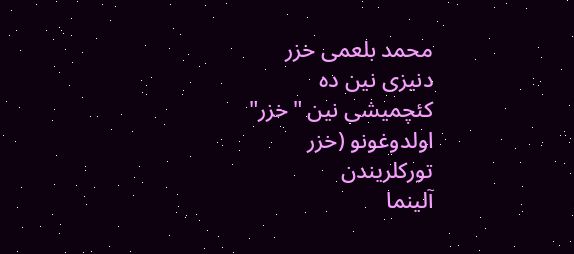محمد بلعمی خزر
دنیزی نین ده
کئچمیشی نین "خزر"
اولدوغونو (خزر
تورکلریندن
آلینما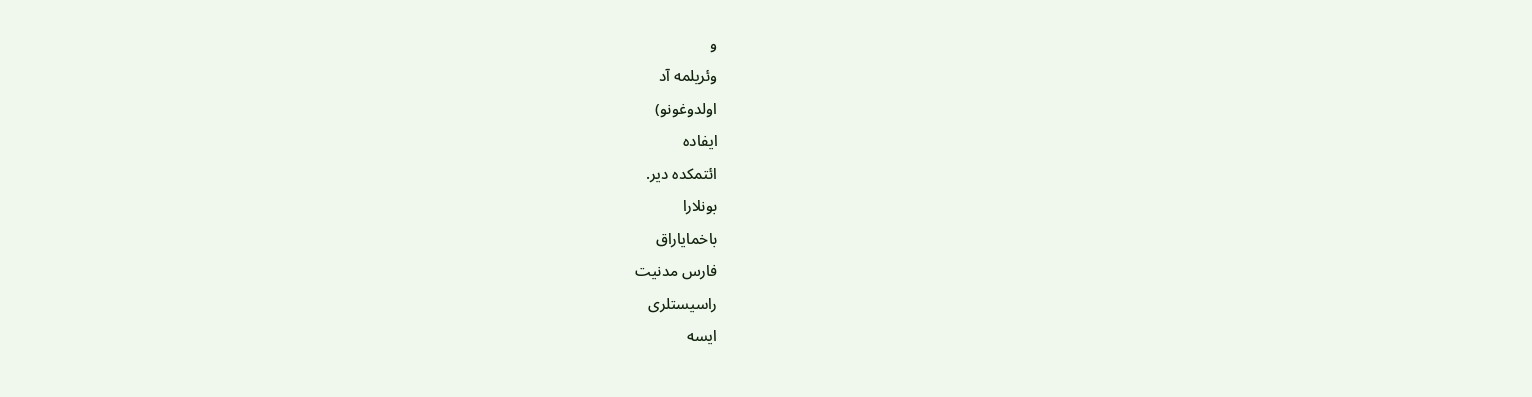و
وئریلمه آد
اولدوغونو)
ایفاده
ائتمکده دیر.
بونلارا
باخمایاراق
فارس مدنیت
راسیستلری
ایسه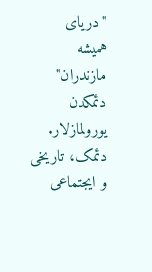"دریای
همیشه
مازندران"
دئمکدن
یورولمازلار.
دئمک، تاریخی
و ایجتماعی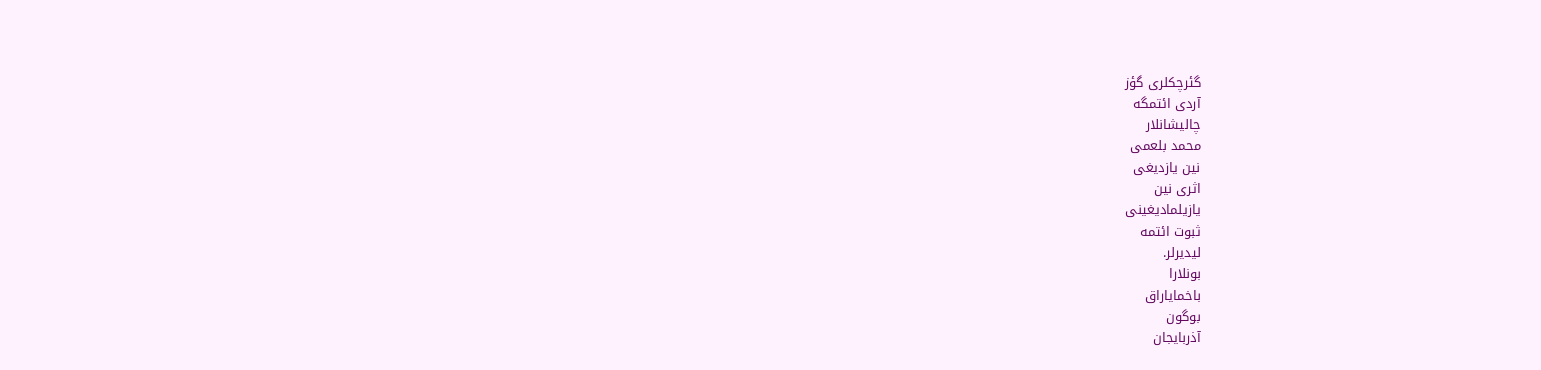گئرچکلری گؤز
آردی ائتمگه
چالیشانلار
محمد بلعمی
نین یازدیغی
اثری نین
یازیلمادیغینی
ثبوت ائتمه
لیدیرلر.
بونلارا
باخمایاراق
بوگون
آذربایجان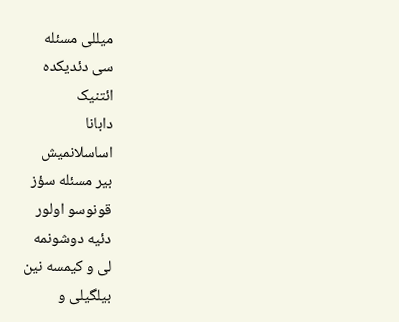میللی مسئله
سی دئدیکده
ائتنیک
دابانا
اساسلانمیش
بیر مسئله سؤز
قونوسو اولور
دئیه دوشونمه
لی و کیمسه نین
بیلگیلی و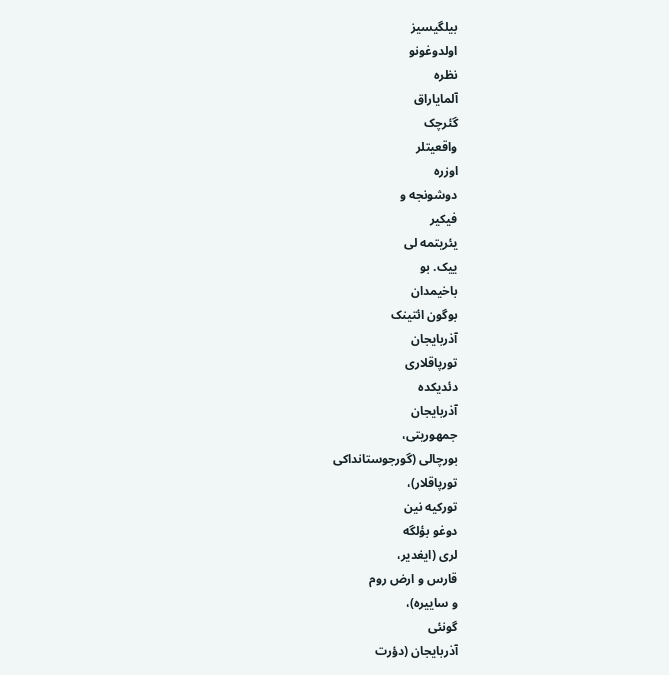بیلگیسیز
اولدوغونو
نظره
آلمایاراق
گئرچک
واقعیتلر
اوزره
دوشونجه و
فیکیر
یئریتمه لی
ییک. بو
باخیمدان
بوگون ائتینک
آذربایجان
تورپاقلاری
دئدیکده
آذربایجان
جمهوریتی،
بورچالی (گورجوستانداکی
تورپاقلار)،
تورکیه نین
دوغو بؤلگه
لری (ایغدیر،
قارس و ارض روم
و ساییره)،
گونئی
آذربایجان (دؤرت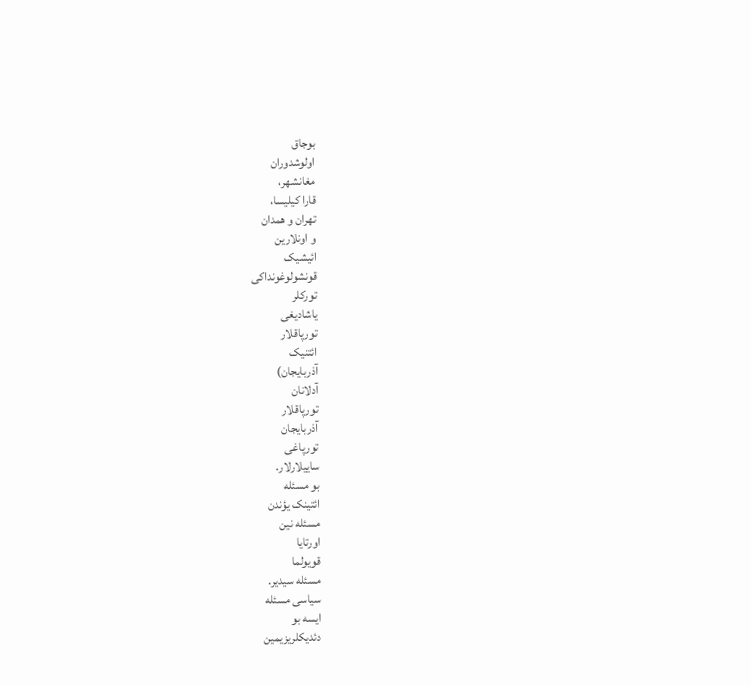بوجاق
اولوشدوران
مغانشهر،
قارا کیلیسا،
تهران و همدان
و اونلارین
ائیشیک
قونشولوغونداکی
تورکلر
یاشادیغی
تورپاقلار
ائتنیک
آذربایجان)
آدلانان
تورپاقلار
آذربایجان
تورپاغی
ساییلارلار.
بو مسئله
ائتینک یؤندن
مسئله نین
اورتایا
قویولما
مسئله سیدیر.
سیاسی مسئله
ایسه بو
دئدیکلریزیمین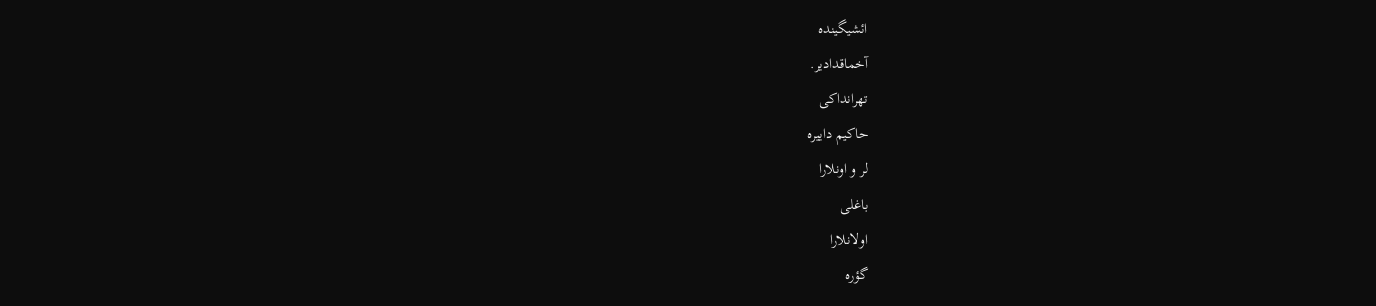ائشیگینده
آخماقدادیر.
تهرانداکی
حاکیم داییره
لر و اونلارا
باغلی
اولانلارا
گؤره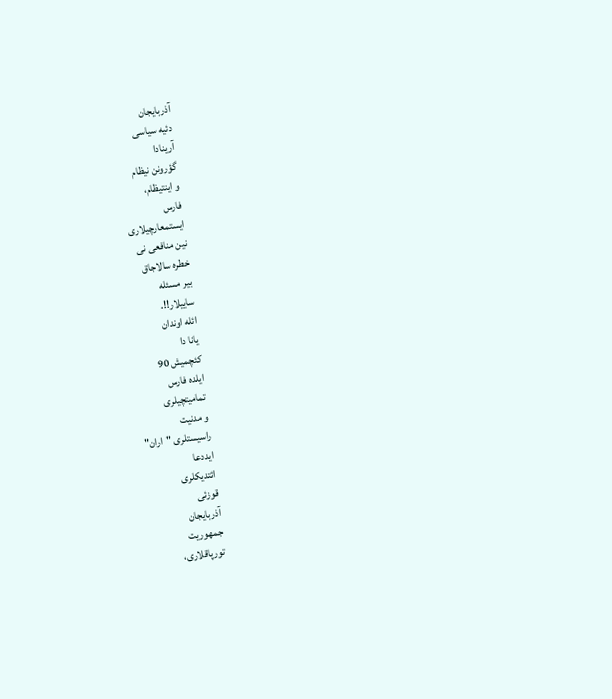آذربایجان
دئیه سیاسی
آرینادا
گؤرونن نیظام
و اینتیظام،
فارس
ایستمعارچیلاری
نین منافعی نی
خطره سالاجاق
بیر مسئله
ساییلار!!.
ائله اوندان
یانا دا
کئچمیش 90
ایلده فارس
تمامیتچیلری
و مدنیت
راسیستلری "اران"
ایددعا
ائتدیکلری
قوزئی
آذربایجان
جمهوریت
تورپاقلاری،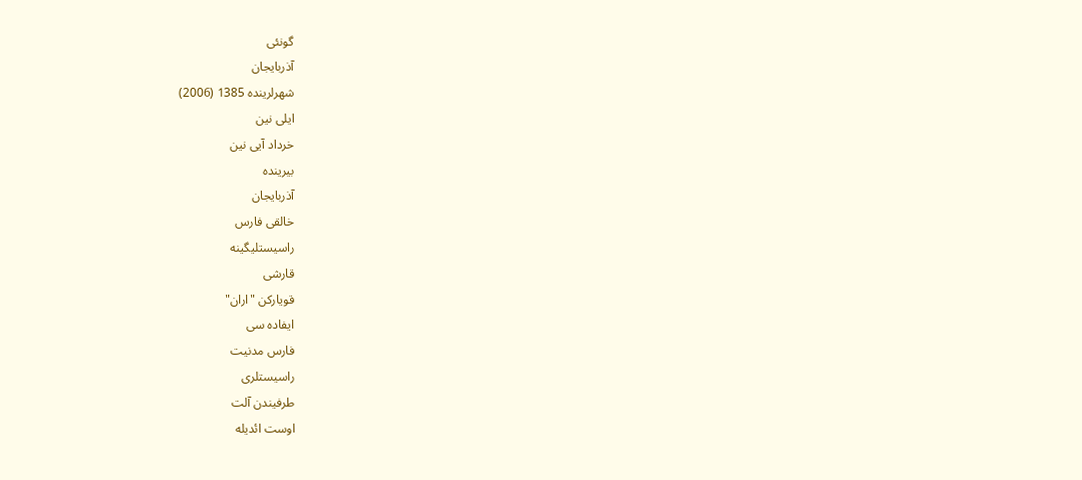گونئی
آذربایجان
شهرلرینده 1385 (2006)
ایلی نین
خرداد آیی نین
بیرینده
آذربایجان
خالقی فارس
راسیستلیگینه
قارشی
قویارکن "اران"
ایفاده سی
فارس مدنیت
راسیستلری
طرفیندن آلت
اوست ائدیله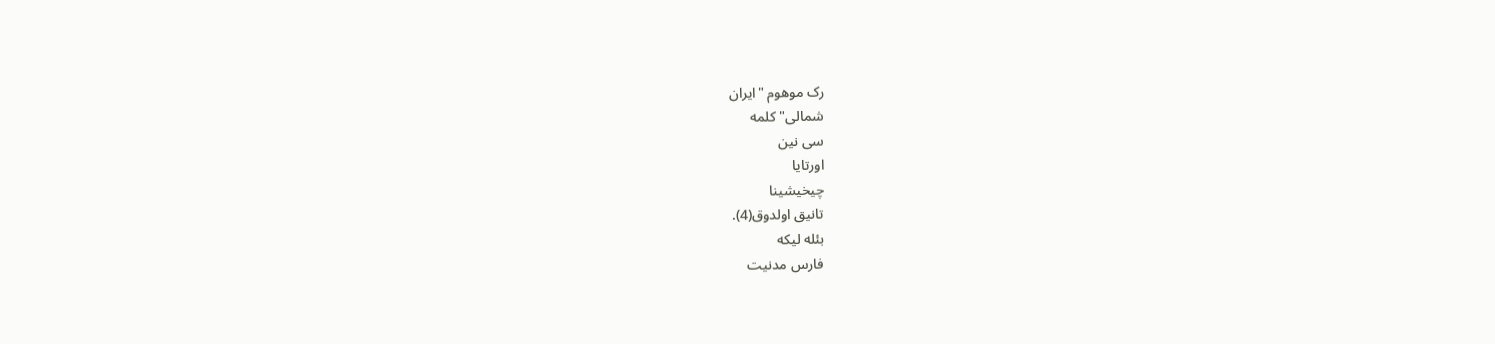رک موهوم "ایران
شمالی" کلمه
سی نین
اورتایا
چیخیشینا
تانیق اولدوق(4).
بئله لیکه
فارس مدنیت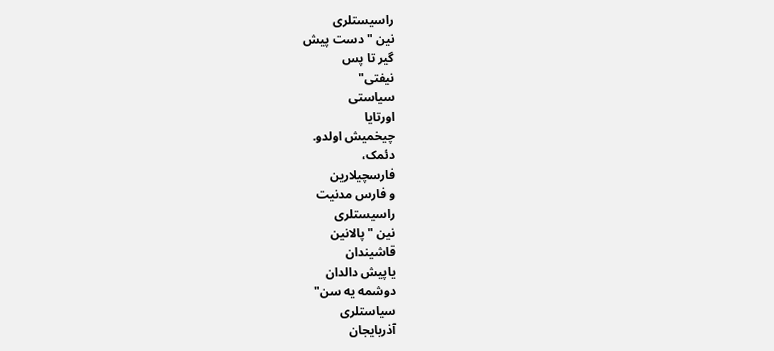راسیستلری
نین "دست پیش
گیر تا پس
نیفتی"
سیاستی
اورتایا
چیخمیش اولدو.
دئمک،
فارسچیلارین
و فارس مدنیت
راسیستلری
نین "پالانین
قاشیندان
یاپیش دالدان
دوشمه یه سن"
سیاستلری
آذربایجان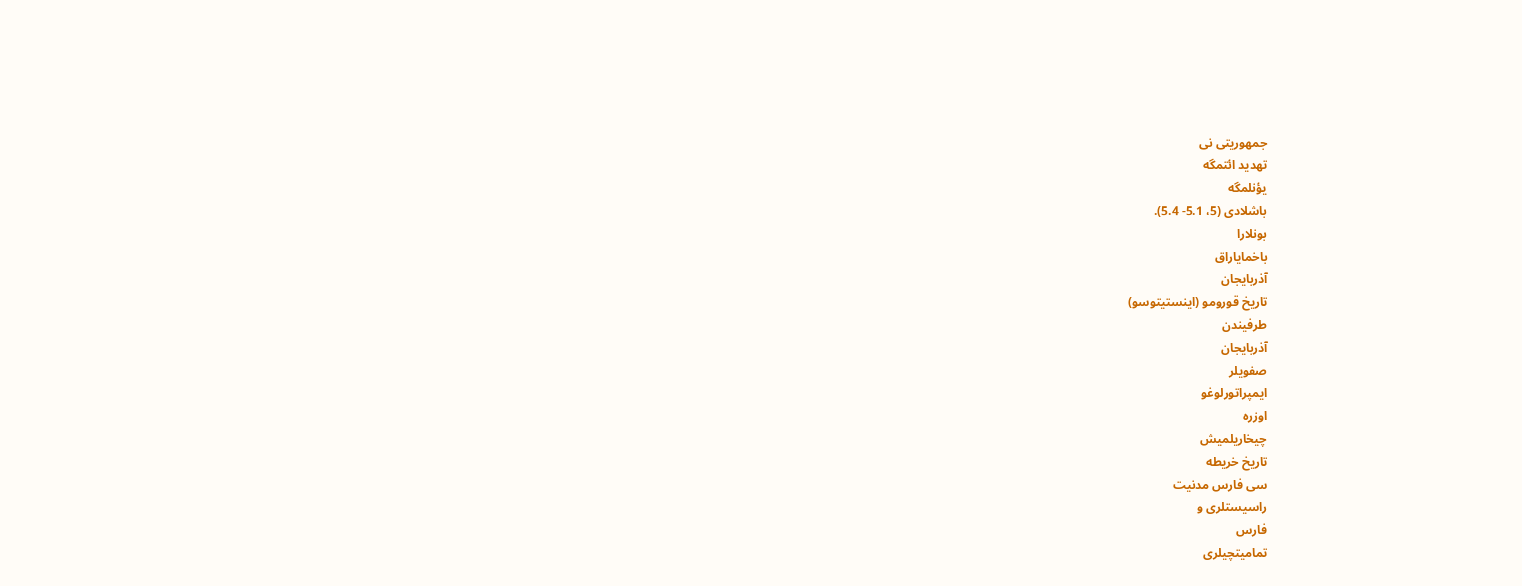جمهوریتی نی
تهدید ائتمگه
یؤنلمگه
باشلادی (5، 5.1- 5.4).
بونلارا
باخمایاراق
آذربایجان
تاریخ قورومو (اینستیتوسو)
طرفیندن
آذربایجان
صفویلر
ایمپراتورلوغو
اوزره
چیخاریلمیش
تاریخ خریطه
سی فارس مدنیت
راسیستلری و
فارس
تمامیتچیلری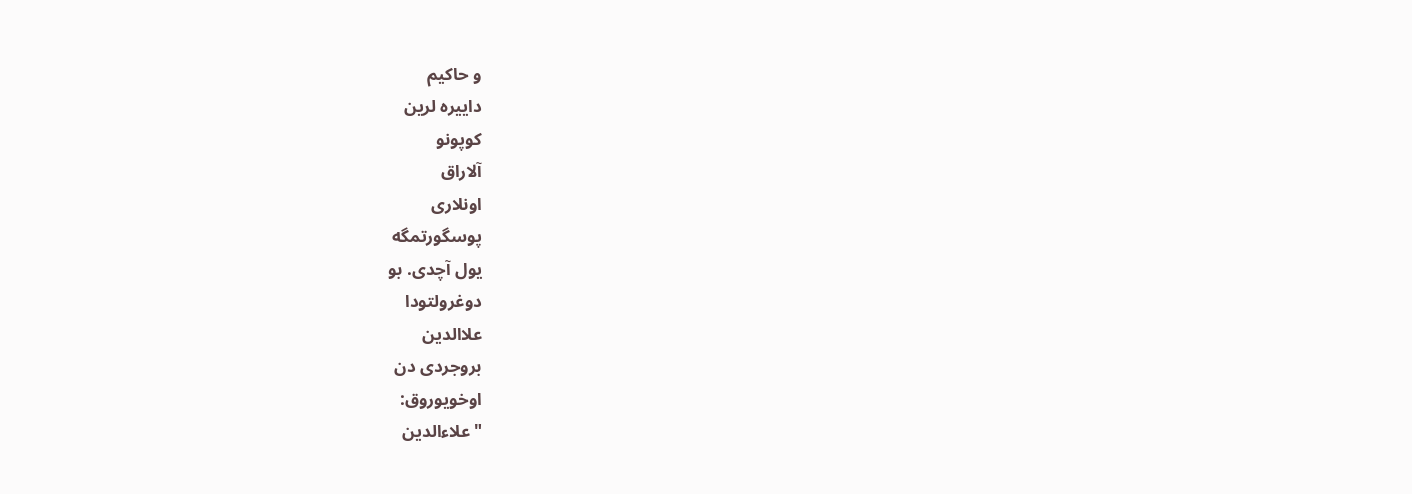و حاکیم
داییره لرین
کوپونو
آلاراق
اونلاری
پوسگورتمگه
یول آچدی. بو
دوغرولتودا
علاالدین
بروجردی دن
اوخویوروق:
"علاءالدین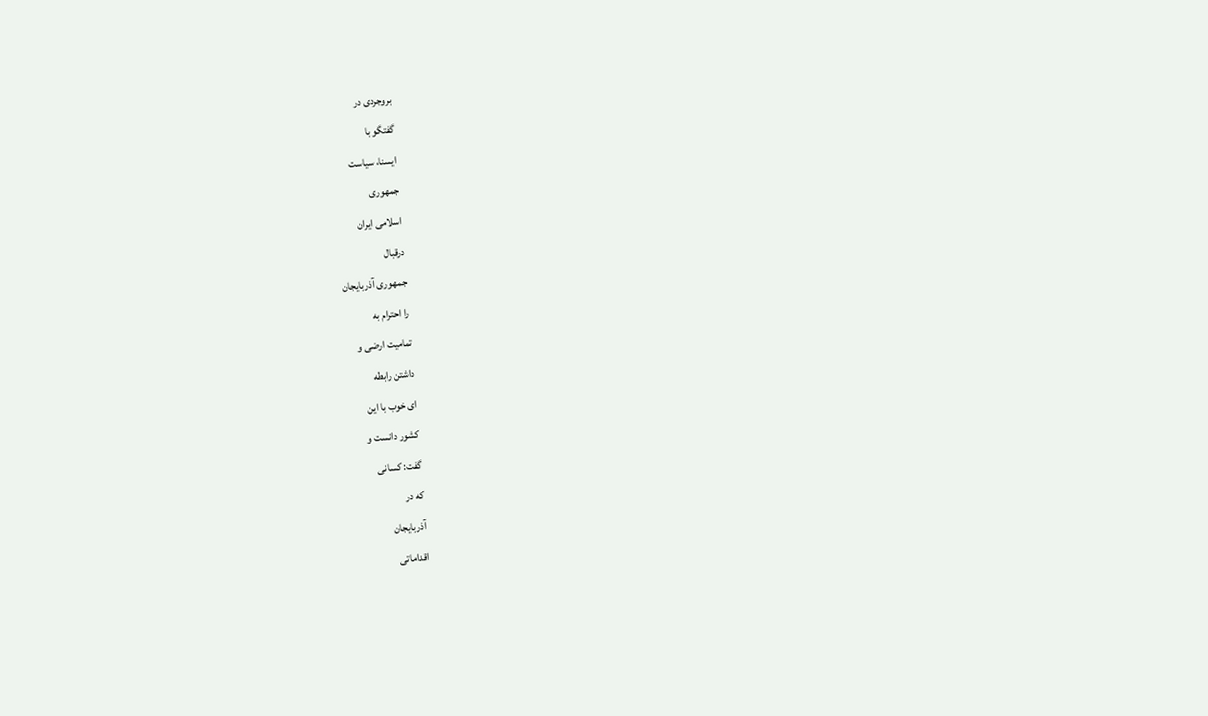بروجردی در
گفتگو با
ایسنا، سیاست
جمهوری
اسلامی ایران
درقبال
جمهوری آذربایجان
را احترام به
تمامیت ارضی و
داشتن رابطه
ای خوب با این
كشور دانست و
گفت: كسانی
كه در
آذربایجان
اقداماتی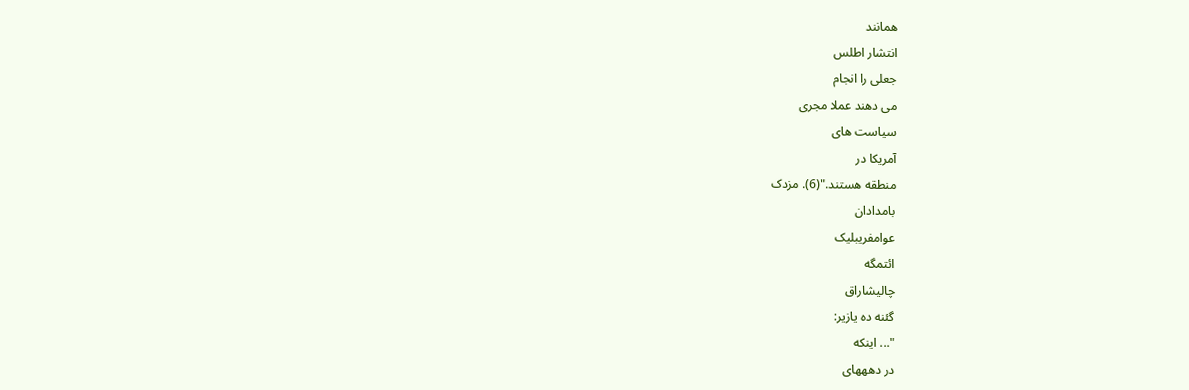همانند
انتشار اطلس
جعلی را انجام
می دهند عملا مجری
سیاست های
آمریكا در
منطقه هستند."(6). مزدک
بامدادان
عوامفریبلیک
ائتمگه
چالیشاراق
گئنه ده یازیر:
"... اینکه
در دهههای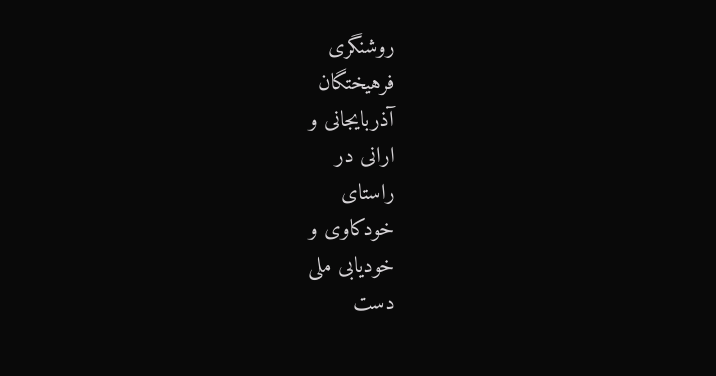روشنگری
فرهیختگان
آذربایجانی و
ارانی در
راستای
خودکاوی و
خودیابی ملی
دست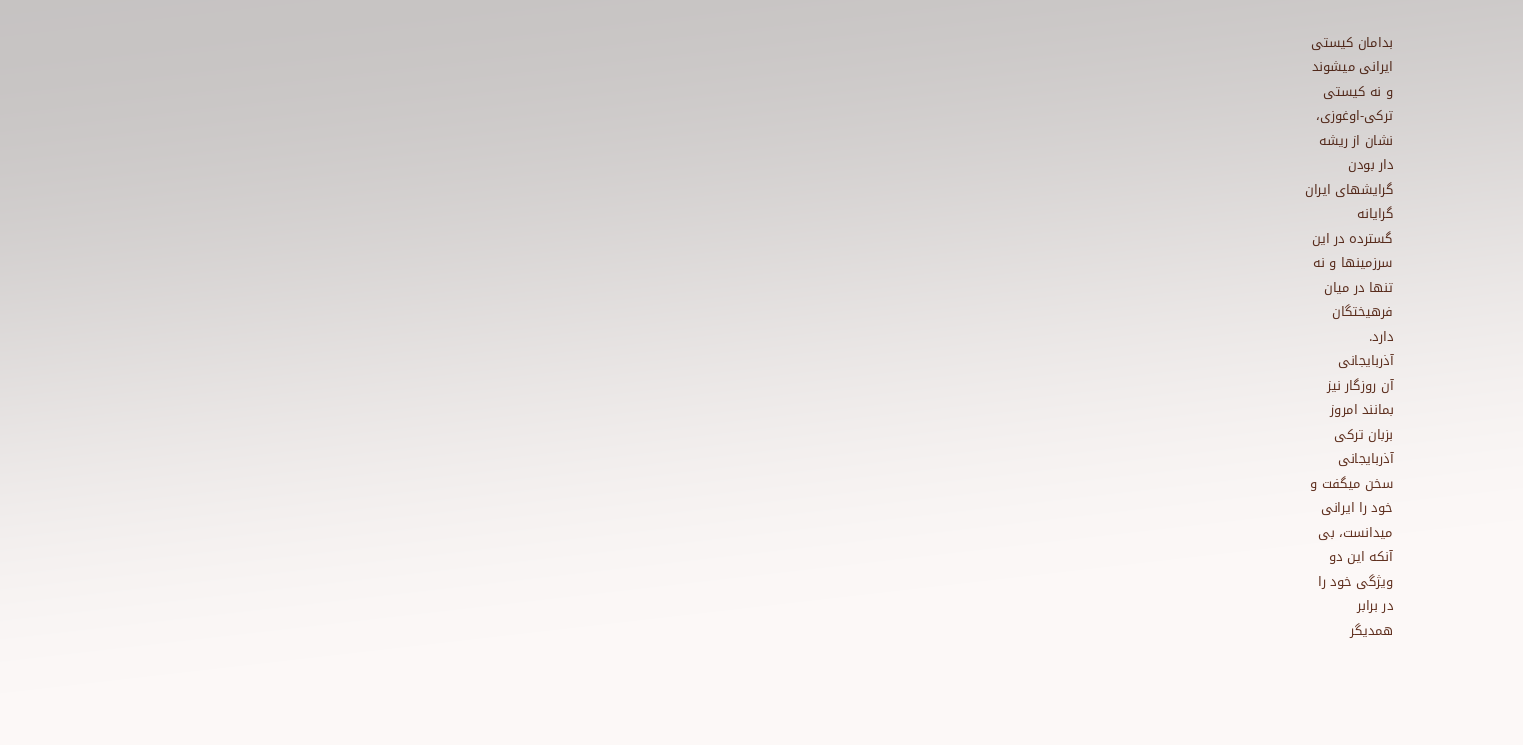بدامان کیستی
ایرانی میشوند
و نه کیستی
ترکی-اوغوزی،
نشان از ریشه
دار بودن
گرایشهای ایران
گرایانه
گسترده در این
سرزمینها و نه
تنها در میان
فرهیختگان
دارد.
آذربایجانی
آن روزگار نیز
بمانند امروز
بزبان ترکی
آذربایجانی
سخن میگفت و
خود را ایرانی
میدانست، بی
آنکه این دو
ویژگی خود را
در برابر
همدیگر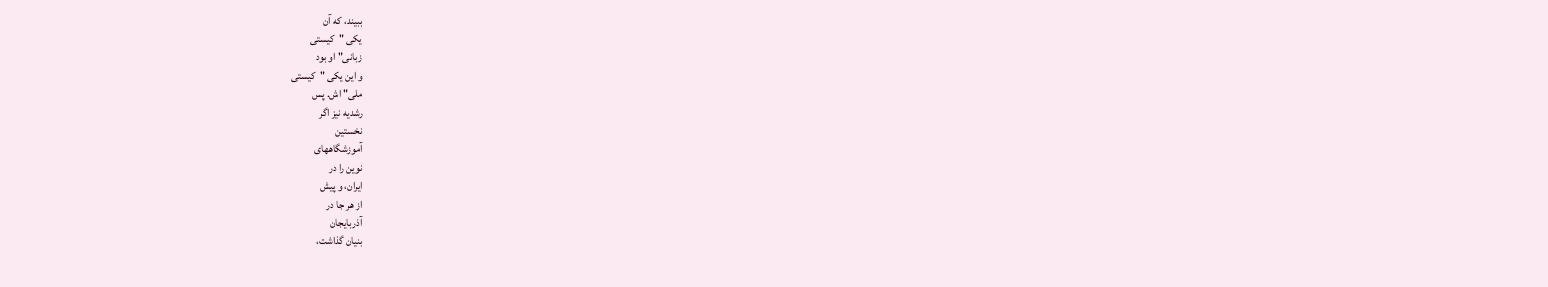ببیند، که آن
یکی "کیستی
زبانی" او بود
و این یکی "کیستی
ملی" اش. پس
رشدیه نیز اگر
نخستین
آموزشگاههای
نوین را در
ایران، و پیش
از هر جا در
آذربایجان
بنیان گذاشت،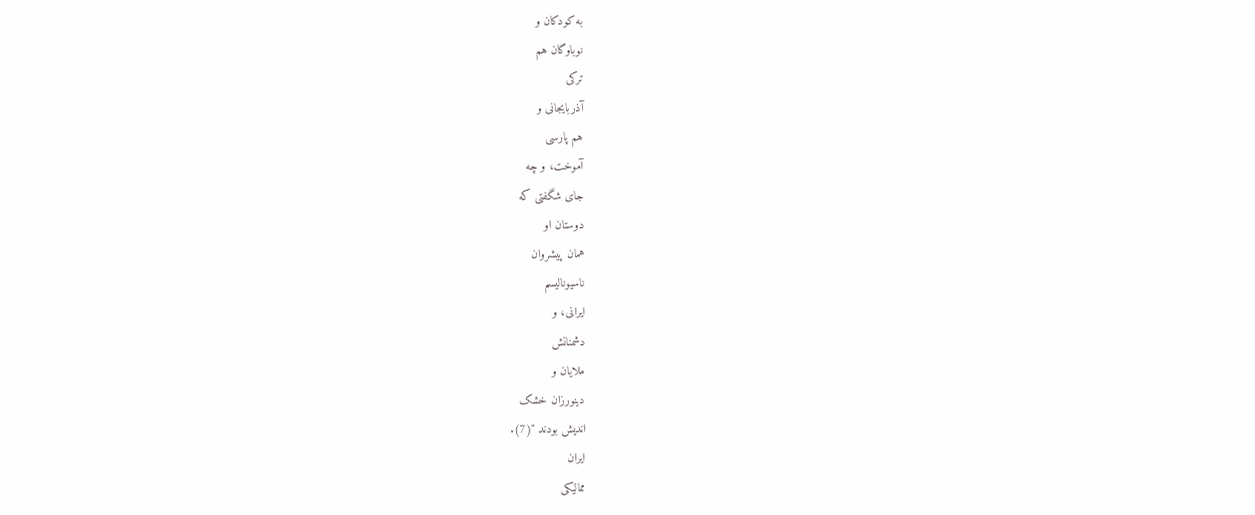به کودکان و
نوباوگان هم
ترکی
آذربایجانی و
هم پارسی
آموخت، و چه
جای شگفتی که
دوستان او
همان پیشروان
ناسیونالیسم
ایرانی، و
دشمنانش
ملایان و
دینورزان خشک
اندیش بودند "(7).
ایران
ممالیکی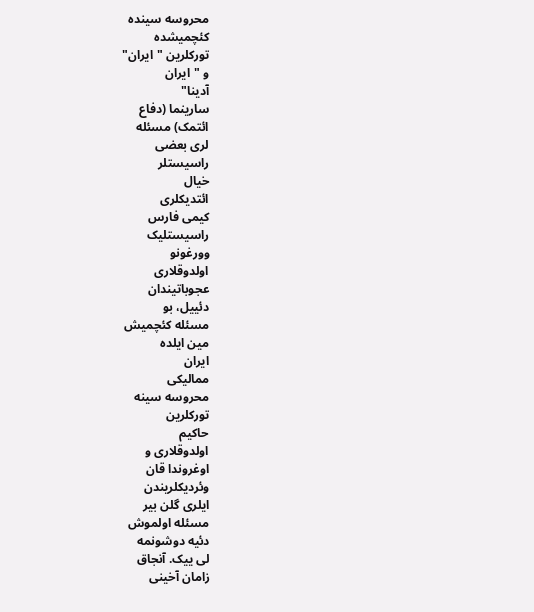محروسه سینده
کئچمیشده
تورکلرین "ایران"
و "ایران
آدینا"
سارینما (دفاع
ائتمک) مسئله
لری بعضی
راسیستلر
خیال
ائتدیکلری
کیمی فارس
راسیستلیک
وورغونو
اولدوقلاری
عجوباتیندان
دئییل، بو
مسئله کئچمیش
مین ایلده
ایران
ممالیکی
محروسه سینه
تورکلرین
حاکیم
اولدوقلاری و
اوغروندا قان
وئردیکلریندن
ایلری گلن بیر
مسئله اولموش
دئیه دوشونمه
لی ییک. آنجاق
زامان آخینی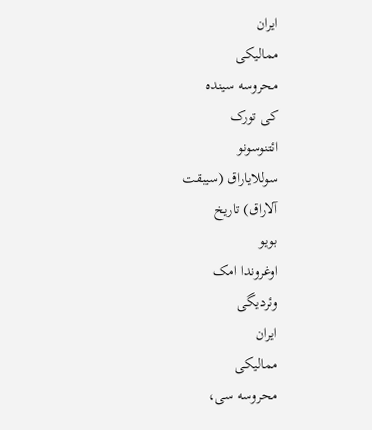ایران
ممالیکی
محروسه سینده
کی تورک
ائتنوسونو
سوللایاراق (سیبقت
آلاراق) تاریخ
بویو
اوغروندا امک
وئردیگی
ایران
ممالیکی
محروسه سی،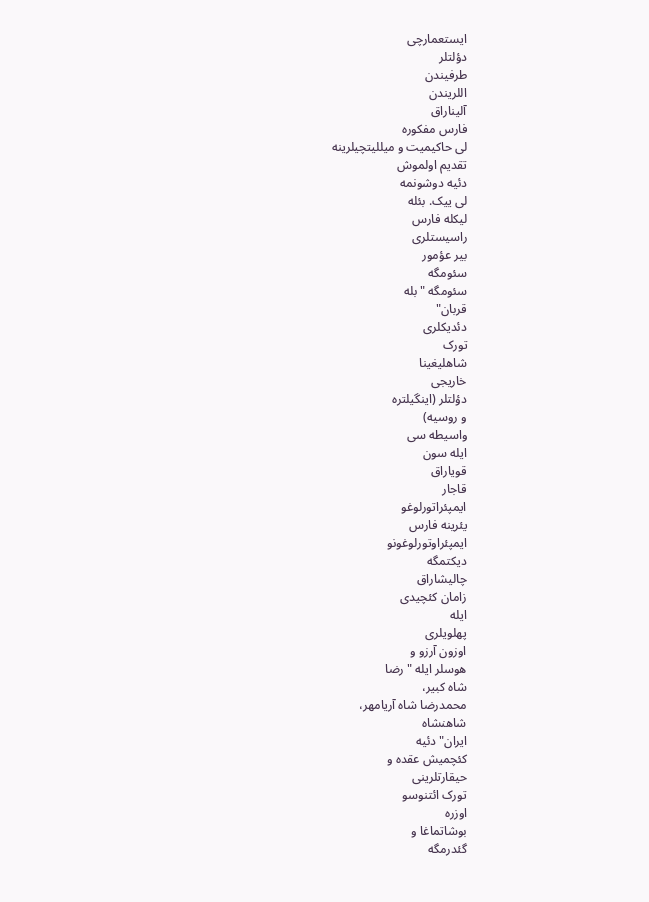ایستعمارچی
دؤلتلر
طرفیندن
اللریندن
آلیناراق
فارس مفکوره
لی حاکیمیت و میللیتچیلرینه
تقدیم اولموش
دئیه دوشونمه
لی ییک. بئله
لیکله فارس
راسیستلری
بیر عؤمور
سئومگه
سئومگه "بله
قربان"
دئدیکلری
تورک
شاهلیغینا
خاریجی
دؤلتلر (اینگیلتره
و روسیه)
واسیطه سی
ایله سون
قویاراق
قاجار
ایمپئراتورلوغو
یئرینه فارس
ایمپئراوتورلوغونو
دیکتمگه
چالیشاراق
زامان کئچیدی
ایله
پهلویلری
اوزون آرزو و
هوسلر ایله " رضا
شاه کبیر،
محمدرضا شاه آریامهر،
شاهنشاه
ایران" دئیه
کئچمیش عقده و
حیقارتلرینی
تورک ائتنوسو
اوزره
بوشاتماغا و
گئدرمگه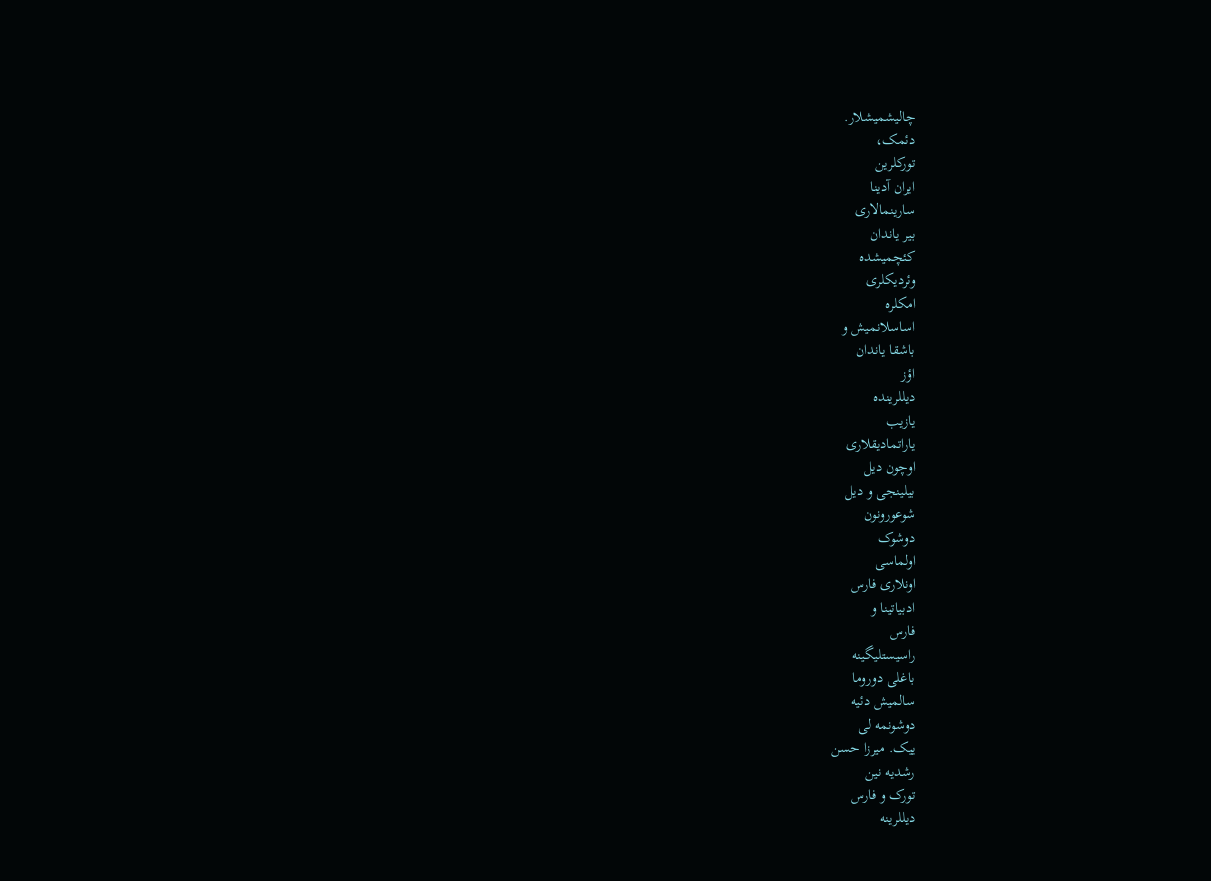چالیشمیشلار.
دئمک،
تورکلرین
ایران آدینا
سارینمالاری
بیر یاندان
کئچمیشده
وئردیکلری
امکلره
اساسلانمیش و
باشقا یاندان
اؤز
دیللرینده
یازیب
یاراتمادیقلاری
اوچون دیل
بیلینجی و دیل
شوعورونون
دوشوک
اولماسی
اونلاری فارس
ادبیاتینا و
فارس
راسیستلیگینه
باغلی دوروما
سالمیش دئیه
دوشونمه لی
ییک. میرزا حسن
رشدیه نین
تورک و فارس
دیللرینه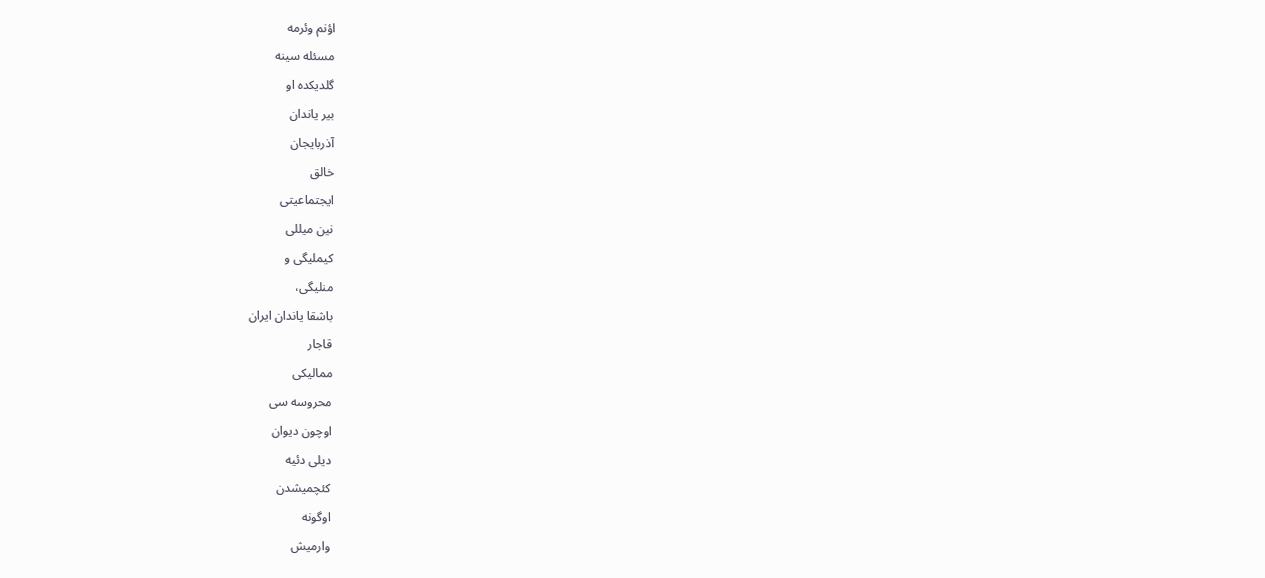اؤنم وئرمه
مسئله سینه
گلدیکده او
بیر یاندان
آذربایجان
خالق
ایجتماعیتی
نین میللی
کیملیگی و
منلیگی،
باشقا یاندان ایران
قاجار
ممالیکی
محروسه سی
اوچون دیوان
دیلی دئیه
کئچمیشدن
اوگونه
وارمیش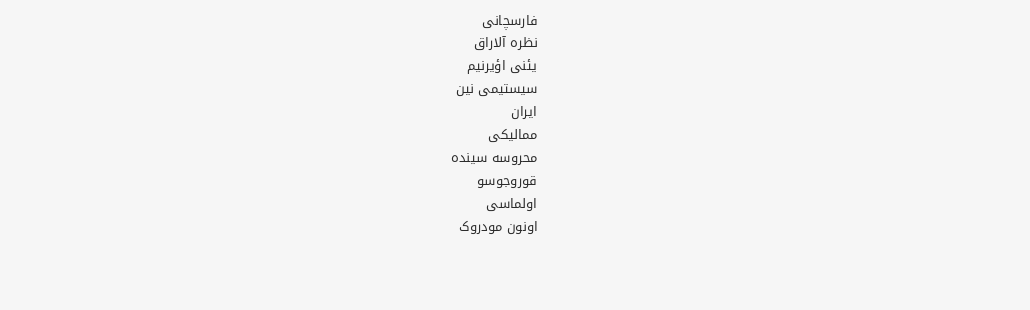فارسچانی
نظره آلاراق
یئنی اؤیرنیم
سیستیمی نین
ایران
ممالیکی
محروسه سینده
قوروجوسو
اولماسی
اونون مودروک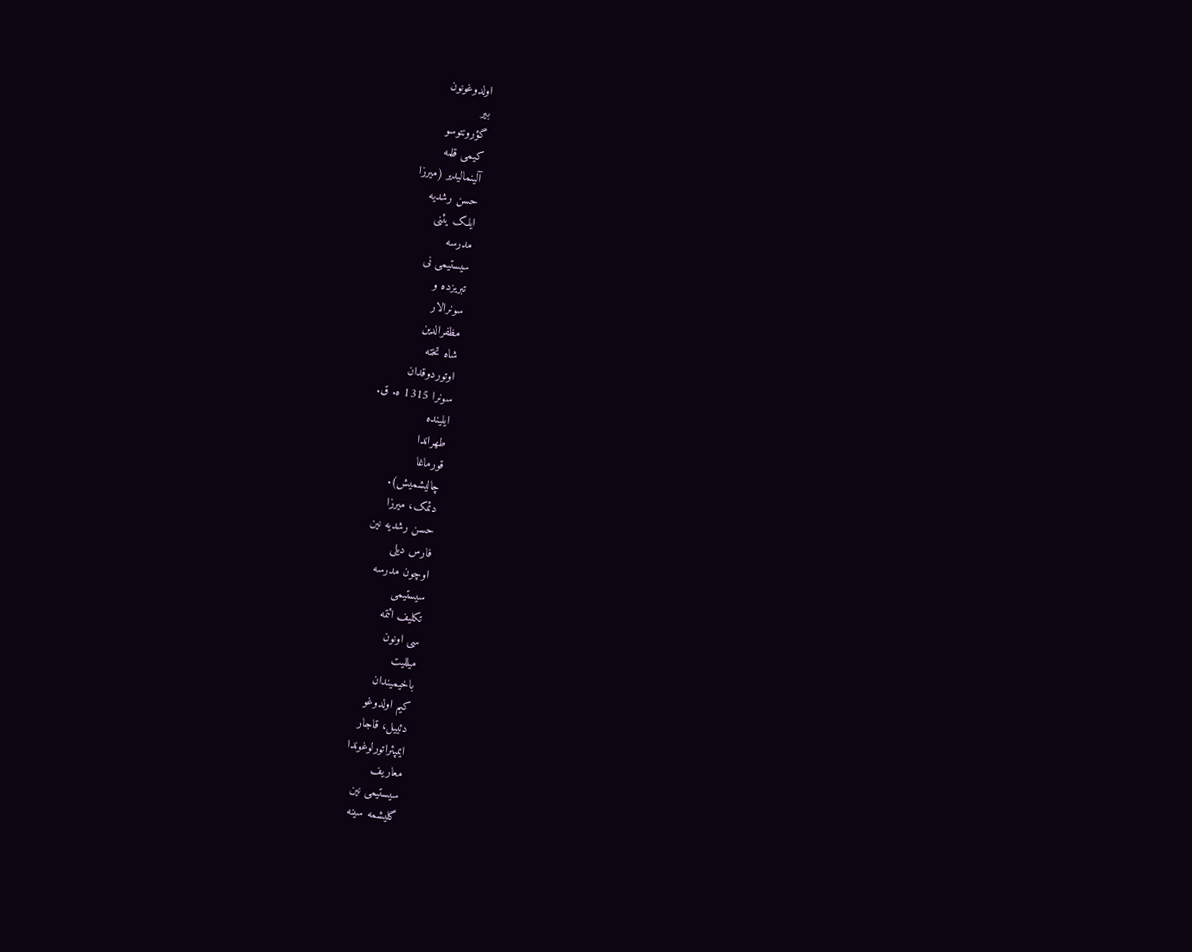اولدوغونون
بیر
گؤرونتوسو
کیمی قلمه
آلینمالیدیر (میرزا
حسن رشدیه
ایلک یئنی
مدرسه
سیستیمی نی
تبریزده و
سونرالار
مظفرالدین
شاه تخته
اوتوردوقدان
سونرا 1315 ه. ق.
ایلینده
طهراندا
قورماغا
چالیشمیش).
دئمک، میرزا
حسن رشدیه نین
فارس دیلی
اوچون مدرسه
سیستیمی
تکلیف ائتمه
سی اونون
میللیت
باخیمیندان
کیم اولدوغو
دئییل، قاجار
ایمپئراتورلوغوندا
معاریف
سیستیمی نین
گلیشمه سینه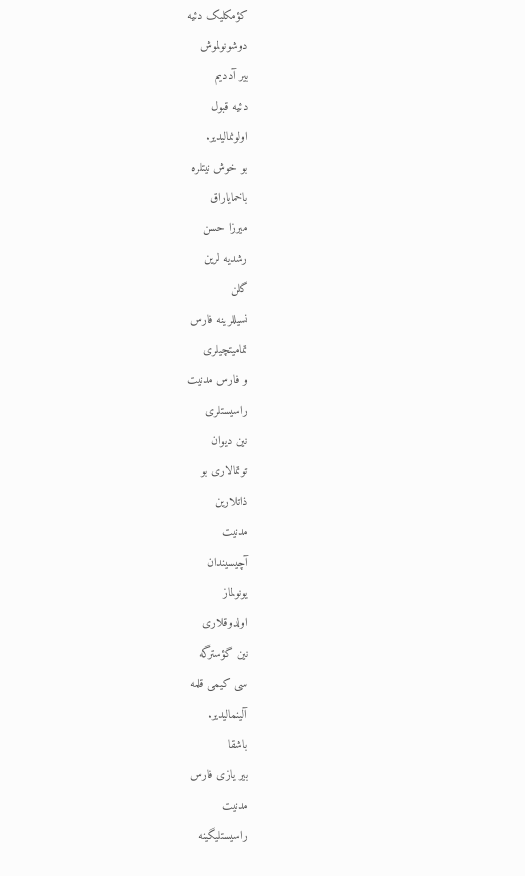کؤمکلیک دئیه
دوشونولموش
بیر آددیم
دئیه قبول
اولونمالیدیر.
بو خوش نیتلره
باخمایاراق
میرزا حسن
رشدیه لرین
گلن
نسیللرینه فارس
تمامیتچیلری
و فارس مدنیت
راسیستلری
نین دیوان
توتمالاری بو
ذاتلارین
مدنیت
آچیسیندان
یونولماز
اولدوقلاری
نین گؤسترگه
سی کیمی قلمه
آلینمالیدیر.
باشقا
بیر یازی فارس
مدنیت
راسیستلیگینه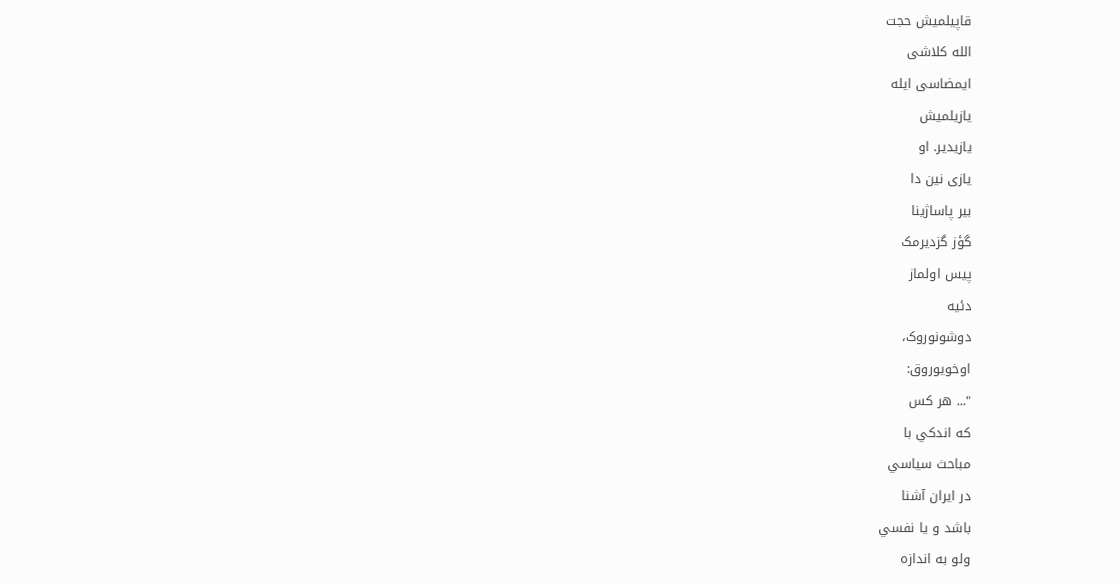قاپیلمیش حجت
الله کلاشی
ایمضاسی ایله
یازیلمیش
یازیدیر. او
یازی نین دا
بیر پاساژینا
گؤز گزدیرمک
پیس اولماز
دئیه
دوشونوروک،
اوخویوروق:
"... هر كس
كه اندكي با
مباحث سياسي
در ايران آشنا
باشد و يا نفسي
ولو به اندازه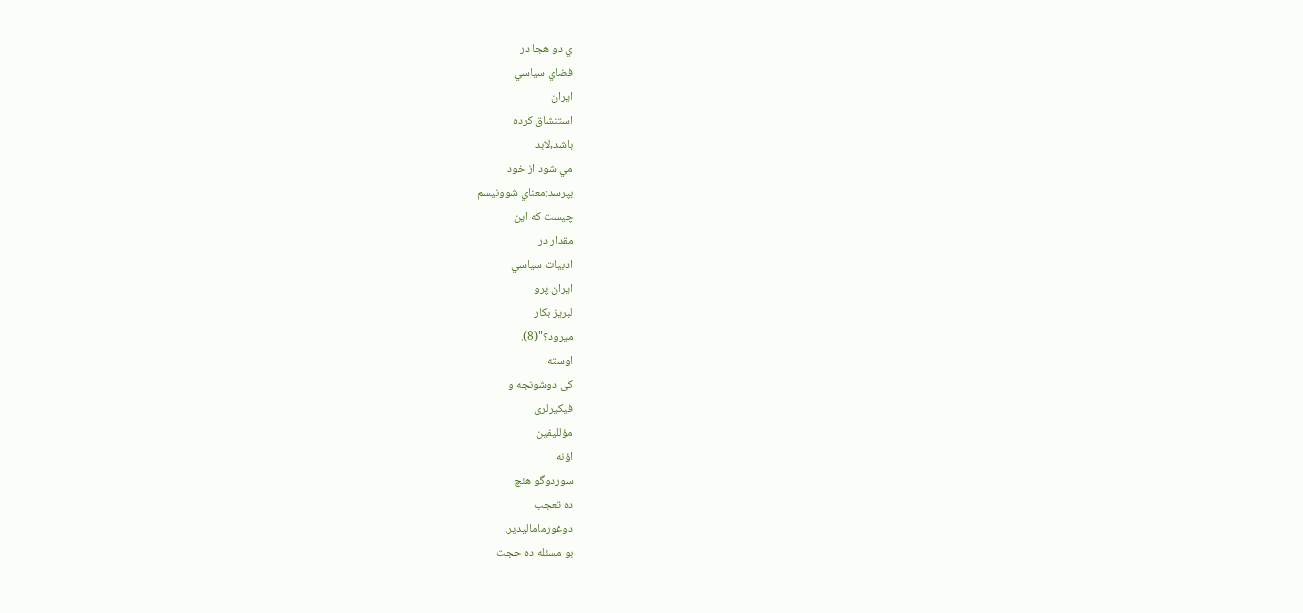ي دو هجا در
فضاي سياسي
ايران
استنشاق كرده
باشد,لابد
مي شود از خود
بپرسد:معناي شوونيسم
چيست كه اين
مقدار در
ادبيات سياسي
ايران پرو
لبريز بكار
ميرود؟"(8).
اوسته
کی دوشونجه و
فیکیرلری
مؤللیفین
اؤنه
سوردوگو هئچ
ده تعجب
دوغورمامالیدیر.
بو مسئله ده حجت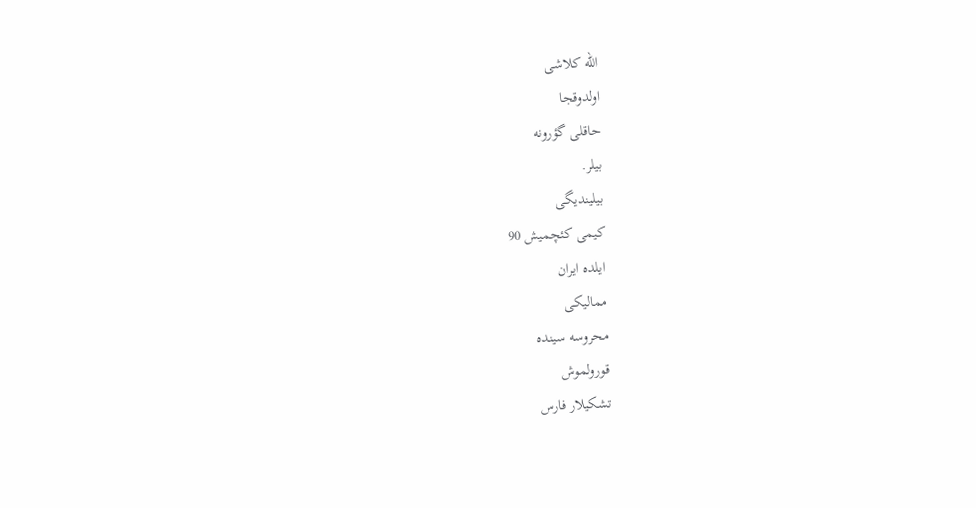الله کلاشی
اولدوقجا
حاقلی گؤرونه
بیلر.
بیلیندیگی
کیمی کئچمیش 90
ایلده ایران
ممالیکی
محروسه سینده
قورولموش
تشکیلار فارس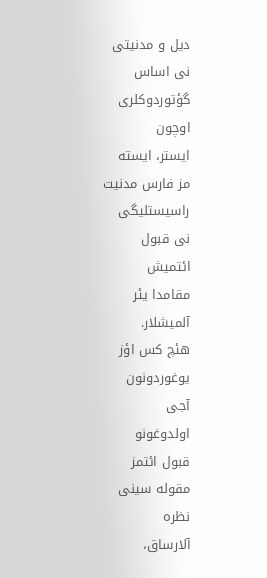دیل و مدنیتی
نی اساس
گؤتوردوکلری
اوچون
ایستر، ایسته
مز فارس مدنیت
راسیستلیگی
نی قبول
ائتمیش
مقامدا یئر
آلمیشلار.
هئچ کس اؤز
یوغوردونون
آجی
اولدوغونو
قبول ائتمز
مقوله سینی
نظره
آلارساق،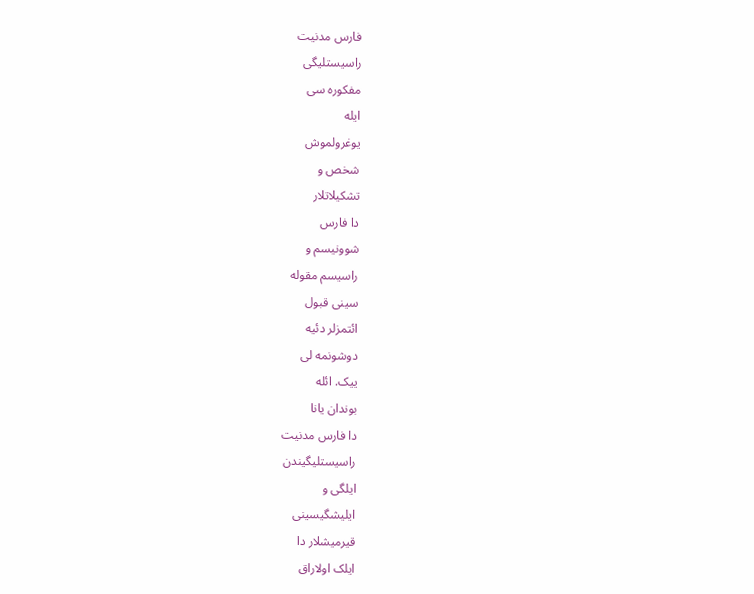فارس مدنیت
راسیستلیگی
مفکوره سی
ایله
یوغرولموش
شخص و
تشکیلاتلار
دا فارس
شوونیسم و
راسیسم مقوله
سینی قبول
ائتمزلر دئیه
دوشونمه لی
ییک. ائله
بوندان یانا
دا فارس مدنیت
راسیستلیگیندن
ایلگی و
ایلیشگیسینی
قیرمیشلار دا
ایلک اولاراق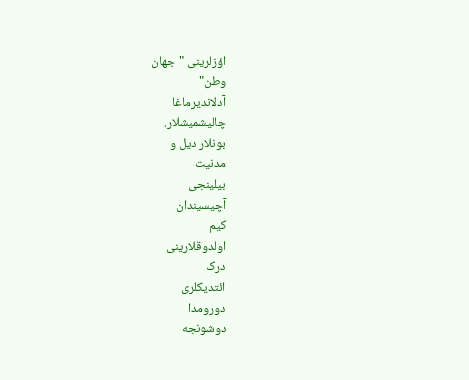اؤزلرینی "جهان
وطن"
آدلاندیرماغا
چالیشمیشلار.
بونلار دیل و
مدنیت
بیلینجی
آچیسیندان
کیم
اولدوقلارینی
درک
ائتدیکلری
دورومدا
دوشونجه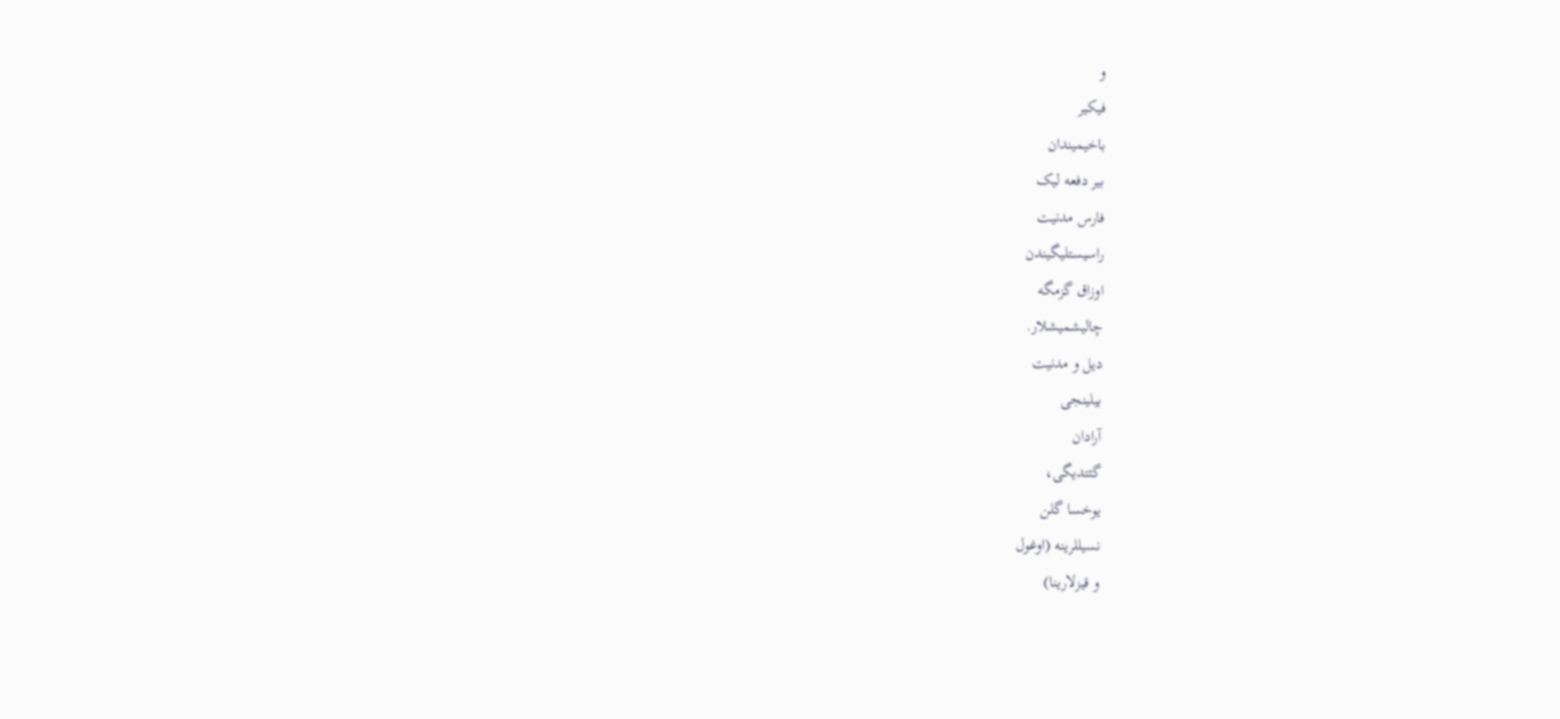و
فیکیر
باخیمیندان
بیر دفعه لیک
فارس مدنیت
راسیستلیگیندن
اوزاق گزمگه
چالیشمیشلار.
دیل و مدنیت
بیلینجی
آرادان
گئتدیگی،
یوخسا گلن
نسیللرینه (اوغول
و قیزلارینا)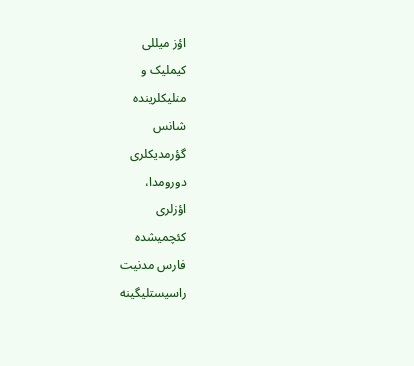اؤز میللی
کیملیک و
منلیکلرینده
شانس
گؤرمدیکلری
دورومدا،
اؤزلری
کئچمیشده
فارس مدنیت
راسیستلیگینه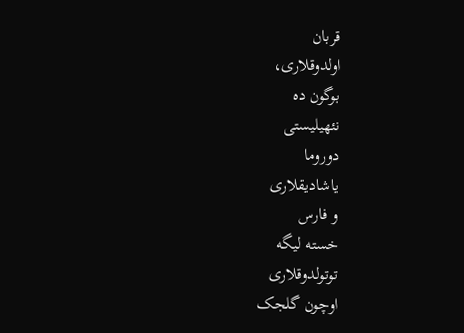قربان
اولدوقلاری،
بوگون ده
نئهیلیستی
دوروما
یاشادیقلاری
و فارس
خسته لیگه
توتولدوقلاری
اوچون گلجک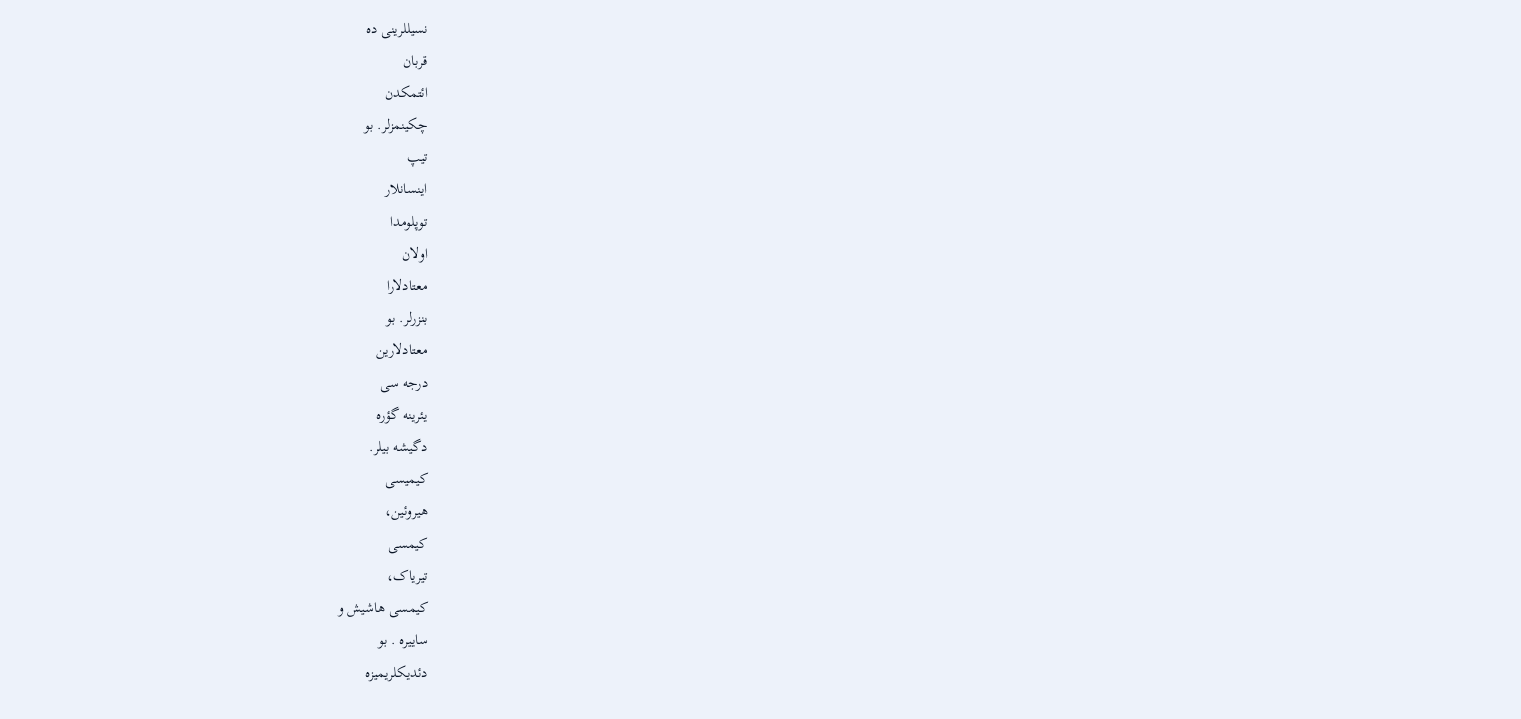نسیللرینی ده
قربان
ائتمکدن
چکینمزلر. بو
تیپ
اینسانلار
توپلومدا
اولان
معتادلارا
بنزرلر. بو
معتادلارین
درجه سی
یئرینه گؤره
دگیشه بیلر.
کیمیسی
هیروئین،
کیمسی
تیریاک،
کیمسی هاشیش و
ساییره . بو
دئدیکلریمیزه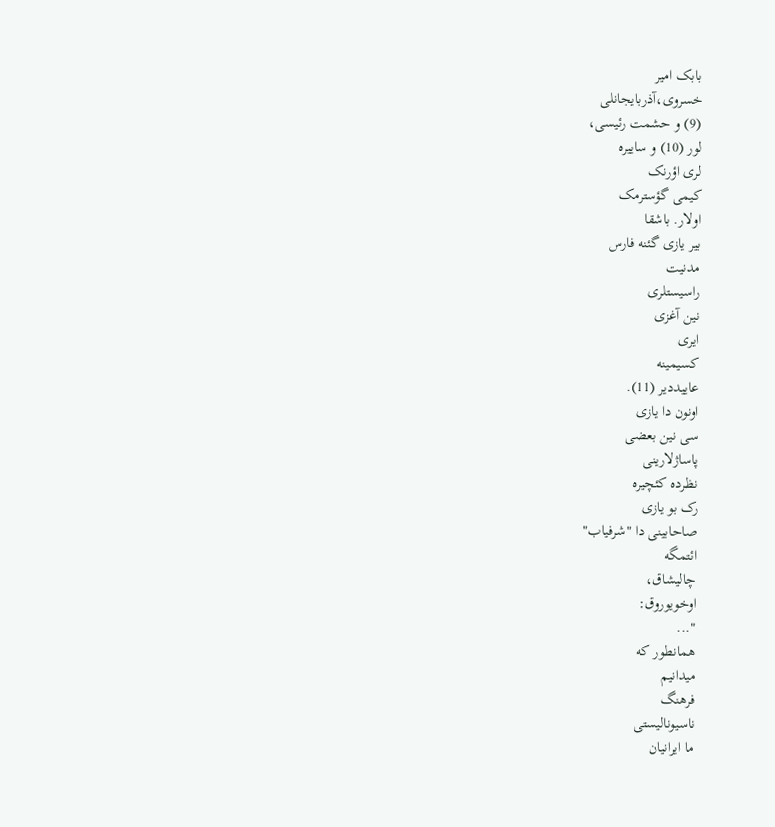بابک امیر
خسروی،آذربایجانلی
(9) و حشمت رئیسی،
لور (10) و ساییره
لری اؤرنک
کیمی گؤسترمک
اولار. باشقا
بیر یازی گئنه فارس
مدنیت
راسیستلری
نین آغزی
ایری
کسیمینه
عاییددیر (11).
اونون دا یازی
سی نین بعضی
پاساژلارینی
نظرده کئچیره
رک بو یازی
صاحابینی دا "شرفیاب"
ائتمگه
چالیشاق،
اوخویوروق:
"...
همانطور که
میدانیم
فرهنگ
ناسیونالیستی
ما ایرانیان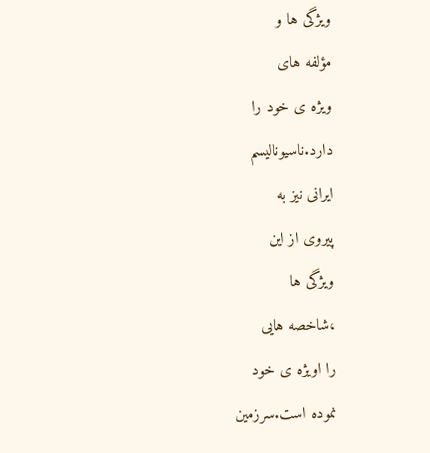ویژگی ها و
مؤلفه های
ویژه ی خود را
دارد.ناسیونالیسم
ایرانی نیز به
پیروی از این
ویژگی ها
،شاخصه هایی
را اویژه ی خود
نموده است.سرزمین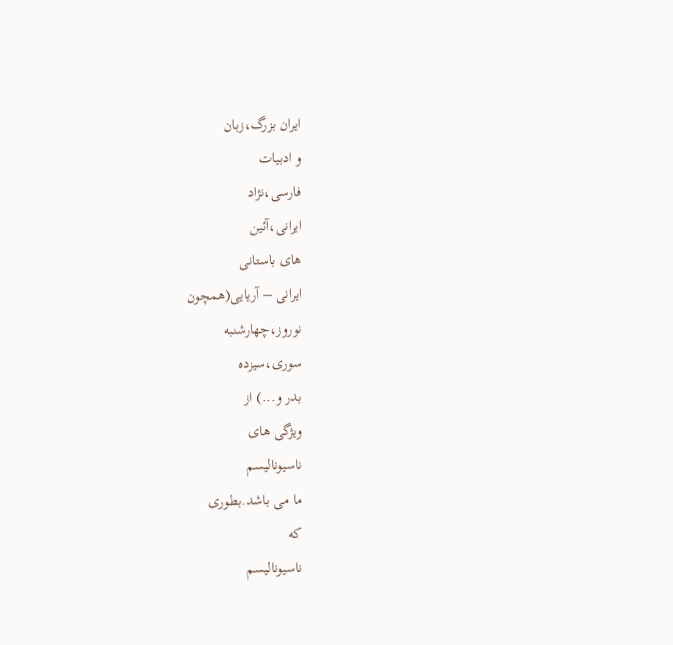ایران بزرگ،زبان
و ادبیات
فارسی،نژاد
ایرانی،آئین
های باستانی
ایرانی – آریایی(همچون
نوروز،چهارشنبه
سوری،سیزده
بدر و...) از
ویژگی های
ناسیونالیسم
ما می باشد.بطوری
که
ناسیونالیسم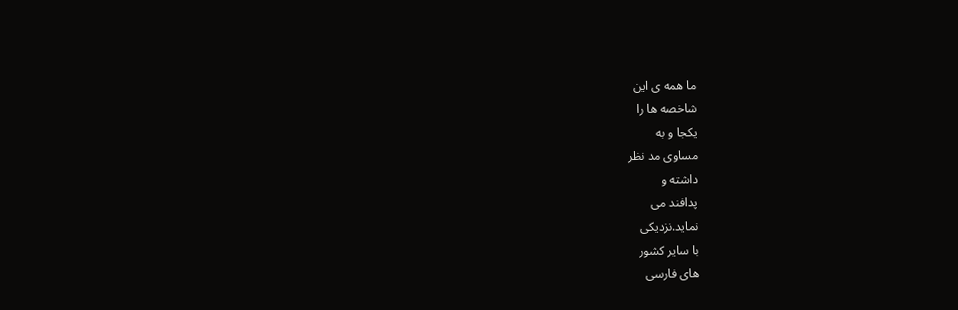ما همه ی این
شاخصه ها را
یکجا و به
مساوی مد نظر
داشته و
پدافند می
نماید.نزدیکی
با سایر کشور
های فارسی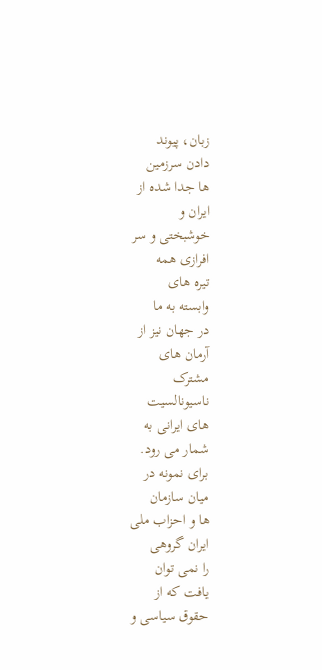زبان، پیوند
دادن سرزمین
ها جدا شده از
ایران و
خوشبختی و سر
افرازی همه
تیره های
وابسته به ما
در جهان نیز از
آرمان های
مشترک
ناسیونالسیت
های ایرانی به
شمار می رود.
برای نمونه در
میان سازمان
ها و احزاب ملی
ایران گروهی
را نمی توان
یافت که از
حقوق سیاسی و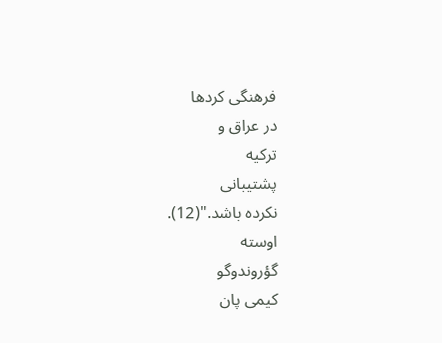فرهنگی کردها
در عراق و
ترکیه
پشتیبانی
نکرده باشد."(12).
اوسته
گؤروندوگو
کیمی پان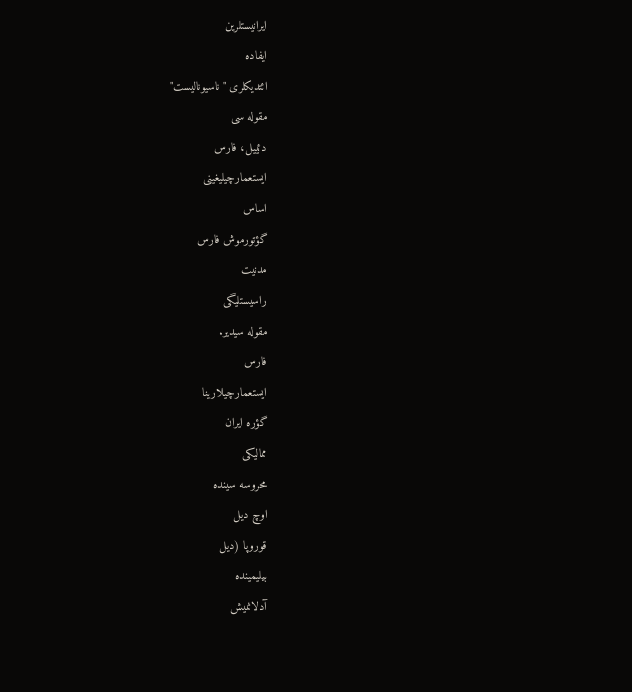ایرانیستلرین
ایفاده
ائتدیکلری "ناسیونالیست"
مقوله سی
دئییل، فارس
ایستعمارچیلیغینی
اساس
گؤتورموش فارس
مدنیت
راسیستلیگی
مقوله سیدیر.
فارس
ایستعمارچیلارینا
گؤره ایران
ممالیکی
محروسه سینده
اوچ دیل
قوروپا (دیل
بیلیمینده
آدلانمیش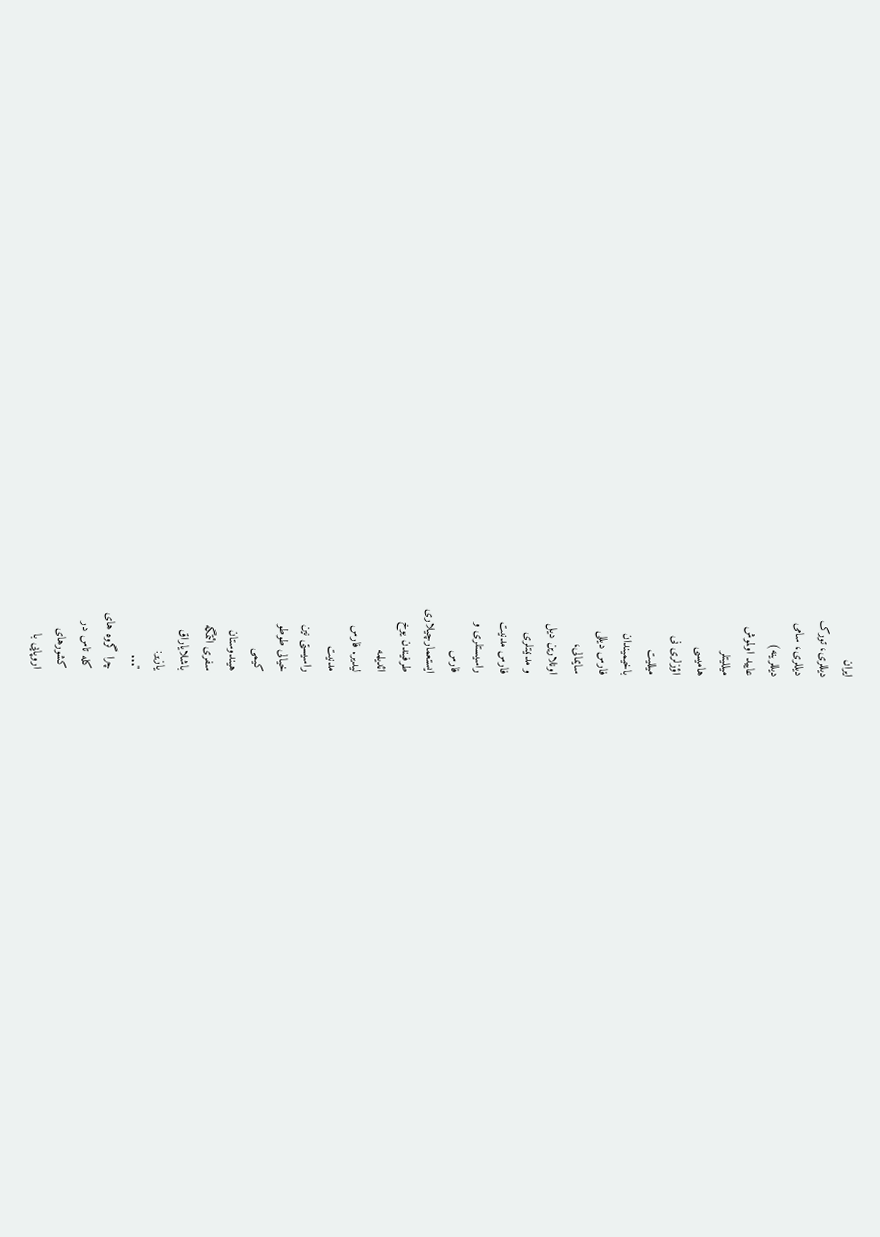ایران
دیللری، تورک
دیللری، سامی
دیللرینه)
عایید اولموش
میللیتلر
هامیسی
اؤزلری نی
میللیت
باخیمیندان
فارس دیللی
سایمالی،
اونلارین دیل
و مدنیتلری
فارس مدنیت
راسیستلری و
فارس
ایستعمارچیلاری
طرفیندن یوخ
ائدیلمه
لیدیر. فارس
مدنیت
راسیستی نین
خیالی طوطو
کیمی
هیندوستان
سفری ائتمگه
باشلایاراق
یازیر:
"...
چرا گروه های
کله تاس در
کشورهای
اروپایی با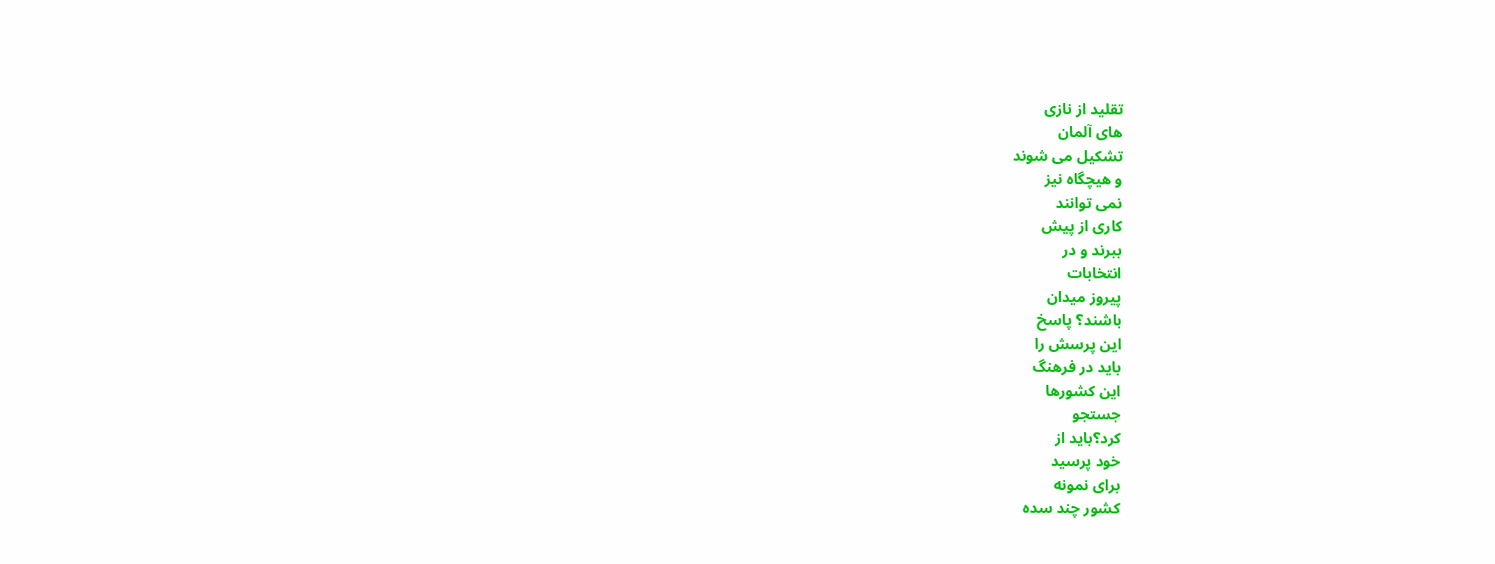تقلید از نازی
های آلمان
تشکیل می شوند
و هیچگاه نیز
نمی توانند
کاری از پیش
ببرند و در
انتخابات
پیروز میدان
باشند؟ پاسخ
این پرسش را
باید در فرهنگ
این کشورها
جستجو
کرد؟باید از
خود پرسید
برای نمونه
کشور چند سده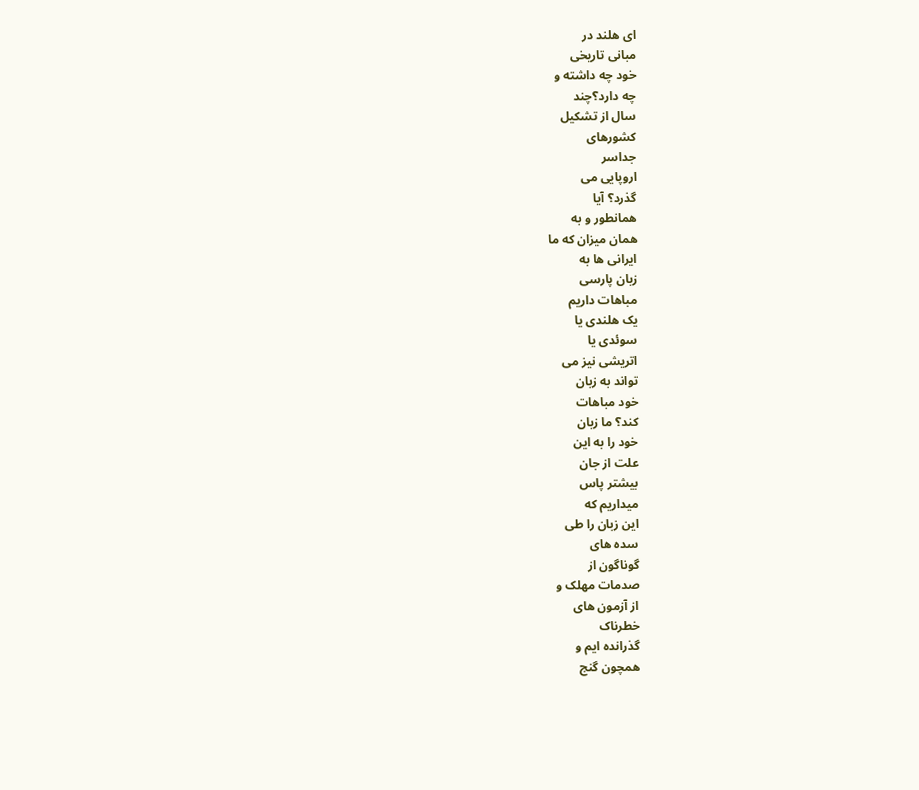ای هلند در
مبانی تاریخی
خود چه داشته و
چه دارد؟چند
سال از تشکیل
کشورهای
جداسر
اروپایی می
گذرد؟ آیا
همانطور و به
همان میزان که ما
ایرانی ها به
زبان پارسی
مباهات داریم
یک هلندی یا
سوئدی یا
اتریشی نیز می
تواند به زبان
خود مباهات
کند؟ ما زبان
خود را به این
علت از جان
بیشتر پاس
میداریم که
این زبان را طی
سده های
گوناگون از
صدمات مهلک و
از آزمون های
خطرناک
گذرانده ایم و
همچون گنج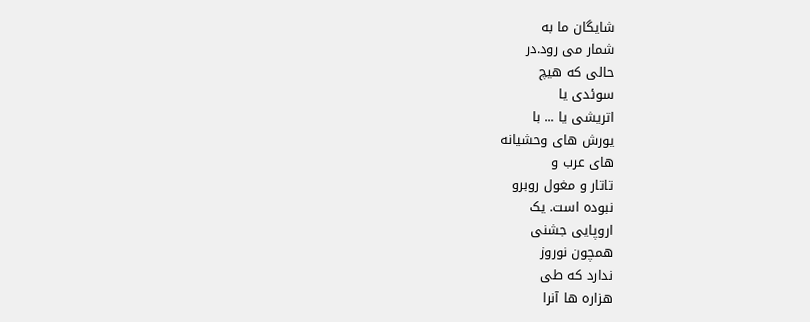شایگان ما به
شمار می رود.در
حالی که هیچ
سوئدی یا
اتریشی یا ... با
یورش های وحشیانه
های عرب و
تاتار و مغول روبرو
نبوده است. یک
اروپایی جشنی
همچون نوروز
ندارد که طی
هزاره ها آنرا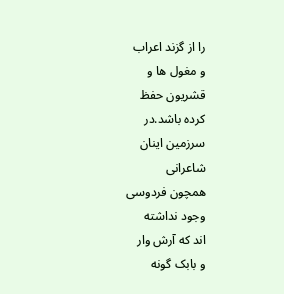را از گزند اعراب
و مغول ها و
قشریون حفظ
کرده باشد.در
سرزمین اینان
شاعرانی
همچون فردوسی
وجود نداشته
اند که آرش وار
و بابک گونه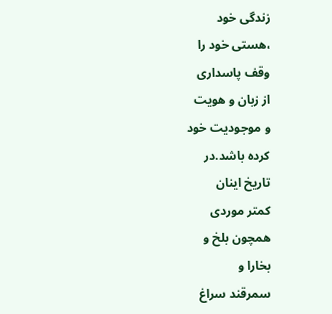زندگی خود
،هستی خود را
وقف پاسداری
از زبان و هویت
و موجودیت خود
کرده باشد.در
تاریخ اینان
کمتر موردی
همچون بلخ و
بخارا و
سمرقند سراغ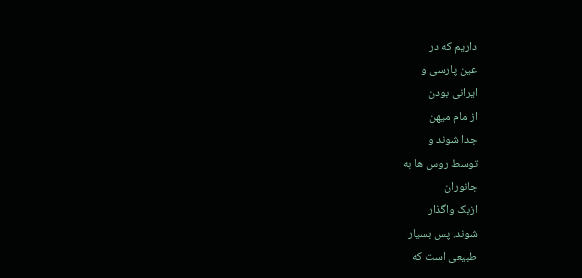داریم که در
عین پارسی و
ایرانی بودن
از مام میهن
جدا شوند و
توسط روس ها به
جانوران
ازبک واگذار
شوند. پس بسیار
طبیعی است که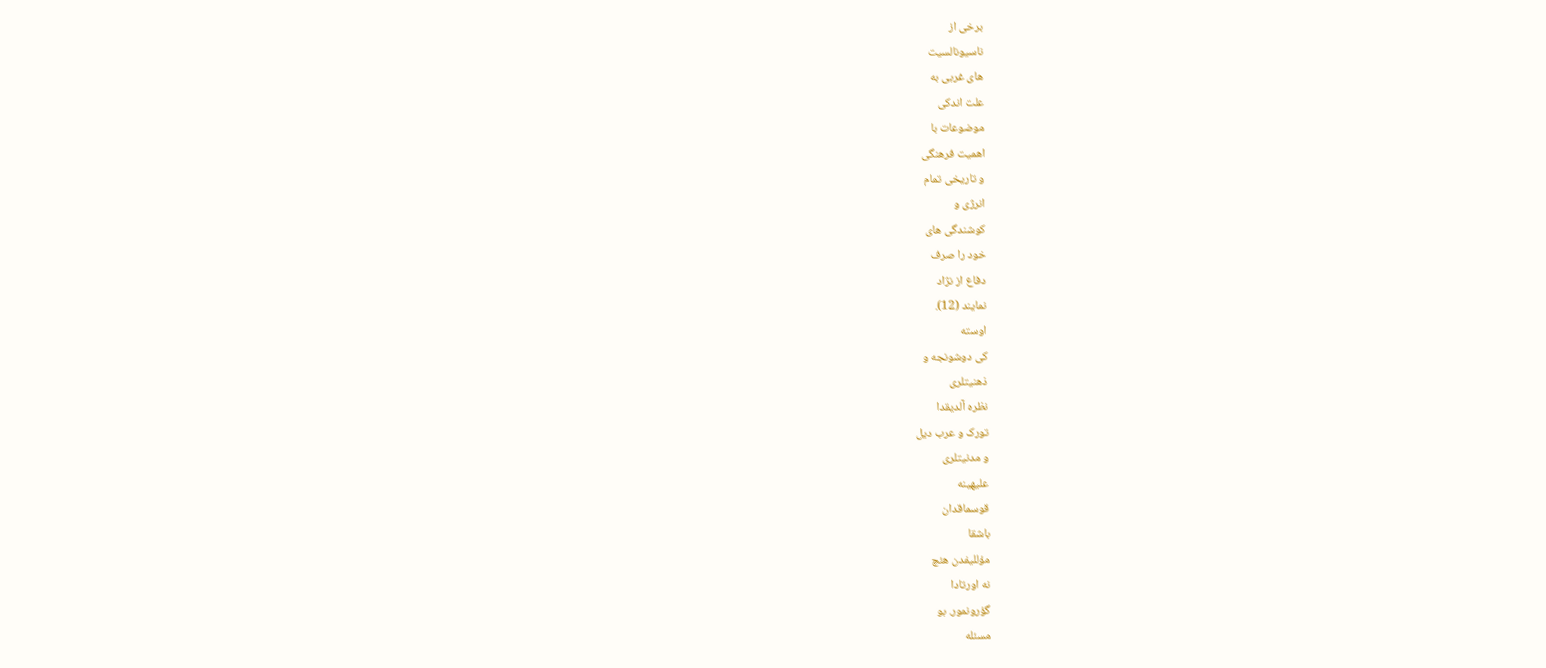برخی از
ناسیونالسیت
های غربی به
علت اندکی
موضوعات با
اهمیت فرهنگی
و تاریخی تمام
انرژی و
کوشندگی های
خود را صرف
دفاع از نژاد
نمایند (12).
اوسته
کی دوشونجه و
ذهنیتلری
نظره آلدیقدا
تورک و عرب دیل
و مدنیتلری
علیهینه
قوسماقدان
باشقا
مؤللیفدن هئچ
نه اورتادا
گؤرونمور. بو
مسئله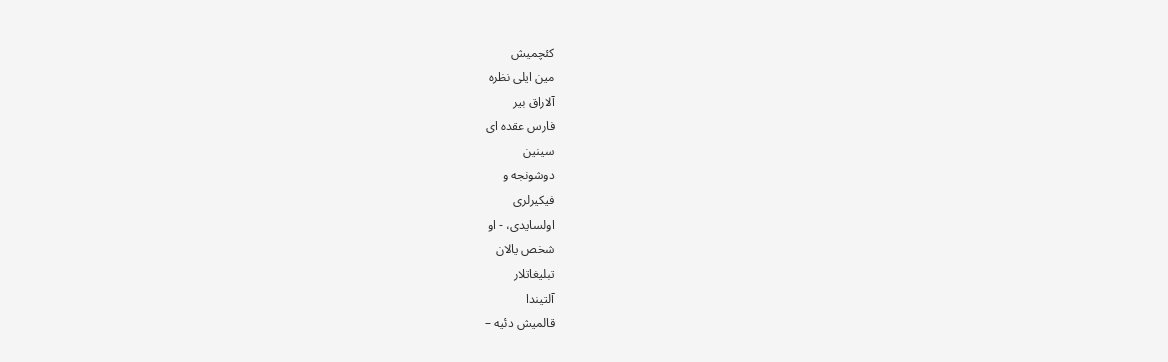کئچمیش
مین ایلی نظره
آلاراق بیر
فارس عقده ای
سینین
دوشونجه و
فیکیرلری
اولسایدی، - او
شخص یالان
تبلیغاتلار
آلتیندا
قالمیش دئیه –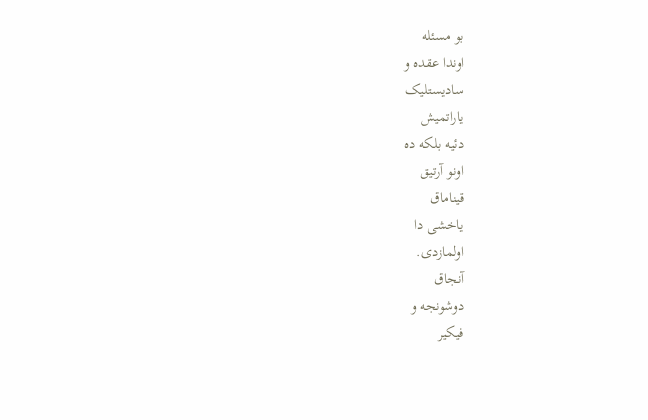بو مسئله
اوندا عقده و
سادیستلیک
یاراتمیش
دئیه بلکه ده
اونو آرتیق
قیناماق
یاخشی دا
اولمازدی.
آنجاق
دوشونجه و
فیکیر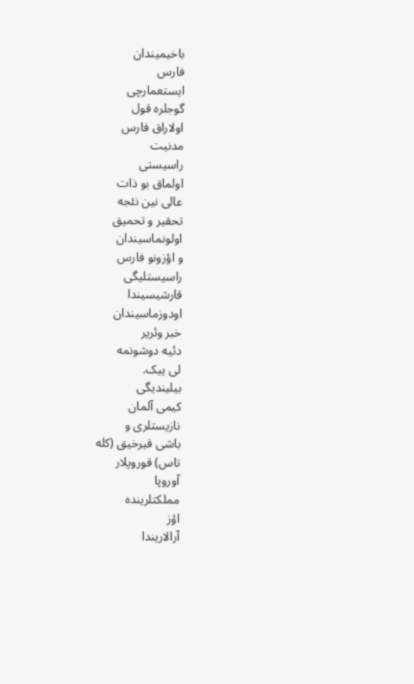باخیمیندان
فارس
ایستعمارچی
گوجلره قول
اولاراق فارس
مدنیت
راسیستی
اولماق بو ذات
عالی نین نئجه
تحقیر و تحمیق
اولونماسیندان
و اؤزونو فارس
راسیستلیگی
قارشیسیندا
اودوزماسیندان
خبر وئریر
دئیه دوشونمه
لی ییک.
بیلیندیگی
کیمی آلمان
نازیستلری و
باشی قیرخیق (کله
تاس) قوروپلار
آوروپا
مملکتلرینده
اؤز
آرالاریندا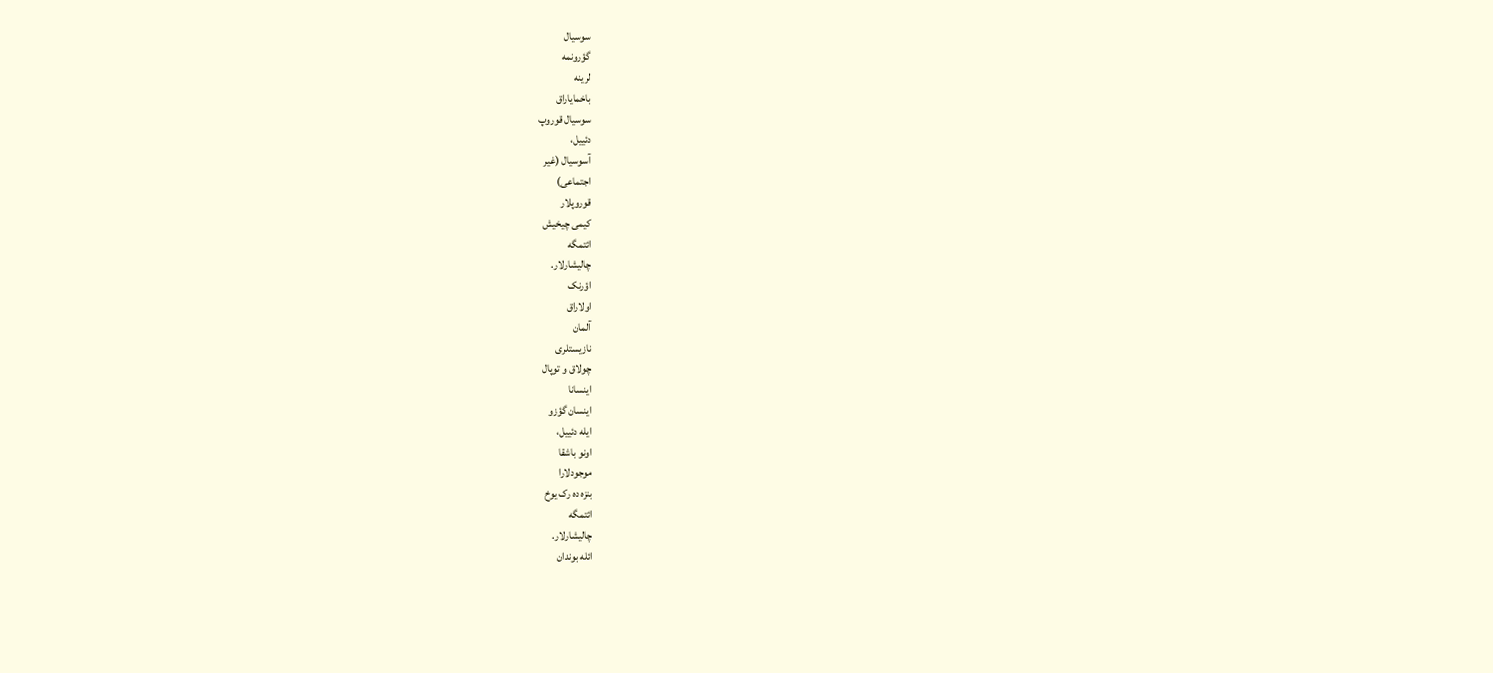سوسیال
گؤرونمه
لرینه
باخمایاراق
سوسیال قوروپ
دئییل،
آسوسیال (غیر
اجتماعی)
قوروپلار
کیمی چیخیش
ائتمگه
چالیشارلار.
اؤرنک
اولاراق
آلمان
نازیستلری
چولاق و توپال
اینسانا
اینسان گؤزو
ایله دئییل،
اونو باشقا
موجودلارا
بنزه ده رک یوخ
ائتمگه
چالیشارلار.
ائله بوندان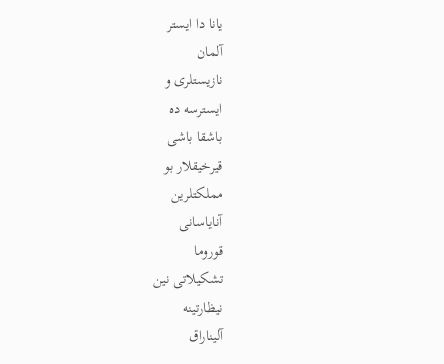یانا دا ایستر
آلمان
نازیستلری و
ایسترسه ده
باشقا باشی
قیرخیقلار بو
مملکتلرین
آنایاسانی
قوروما
تشکیلاتی نین
نیظارتینه
آلیناراق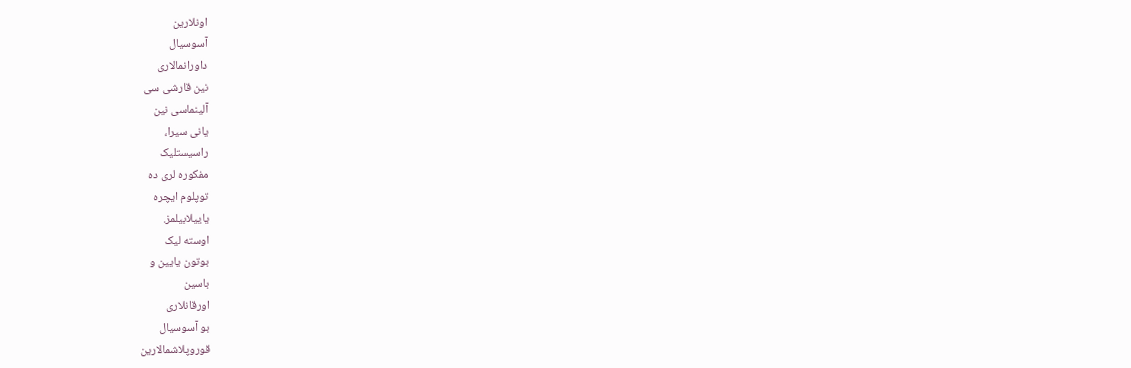اونلارین
آسوسیال
داورانمالاری
نین قارشی سی
آلینماسی نین
یانی سیرا،
راسیستلیک
مفکوره لری ده
توپلوم ایچره
یاییلابیلمز.
اوسته لیک
بوتون یایین و
باسین
اورقانلاری
بو آسوسیال
قوروپلاشمالارین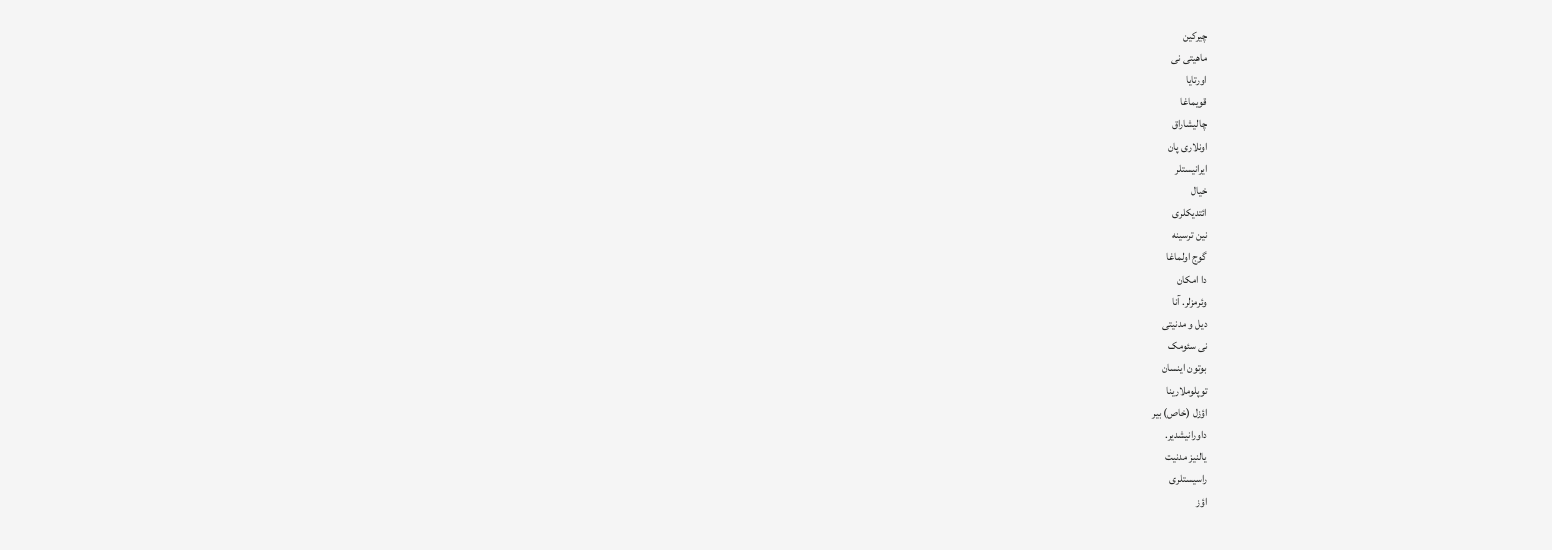چیرکین
ماهیتی نی
اورتایا
قویماغا
چالیشاراق
اونلاری پان
ایرانیستلر
خیال
ائتدیکلری
نین ترسینه
گوج اولماغا
دا امکان
وئرمزلر. آنا
دیل و مدنیتی
نی سئومک
بوتون اینسان
توپلوملارینا
اؤزل (خاص) بیر
داورانیشدیر.
یالنیز مدنیت
راسیستلری
اؤز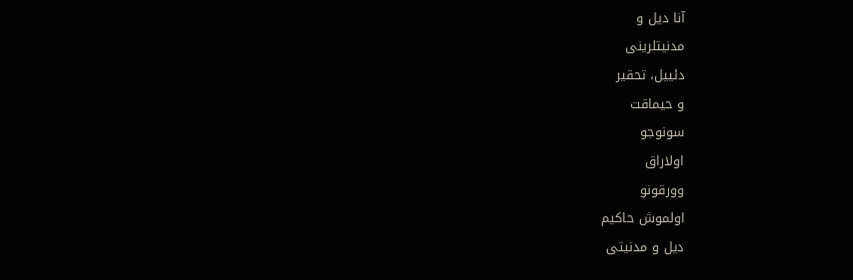آنا دیل و
مدنیتلرینی
دئییل، تحقیر
و حیماقت
سونوجو
اولاراق
وورقونو
اولموش حاکیم
دیل و مدنیتی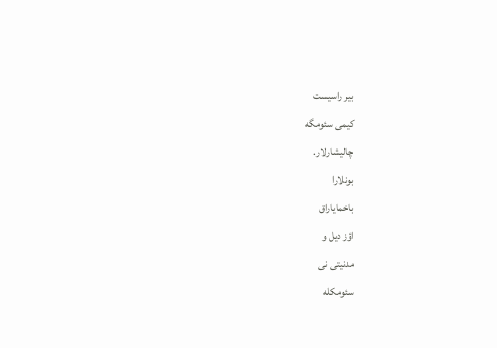بیر راسیست
کیمی سئومگه
چالیشارلار.
بونلارا
باخمایاراق
اؤز دیل و
مدنیتی نی
سئومکله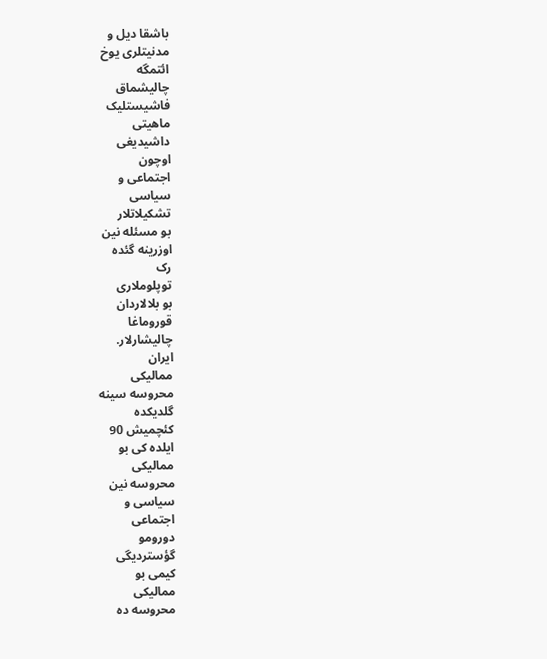باشقا دیل و
مدنیتلری یوخ
ائتمگه
چالیشماق
فاشیستلیک
ماهیتی
داشیدیغی
اوچون
اجتماعی و
سیاسی
تشکیلاتلار
بو مسئله نین
اوزرینه گئده
رک
توپلوملاری
بو بلالاردان
قوروماغا
چالیشارلار.
ایران
ممالیکی
محروسه سینه
گلدیکده
کئچمیش 90
ایلده کی بو
ممالیکی
محروسه نین
سیاسی و
اجتماعی
دورومو
گؤستردیگی
کیمی بو
ممالیکی
محروسه ده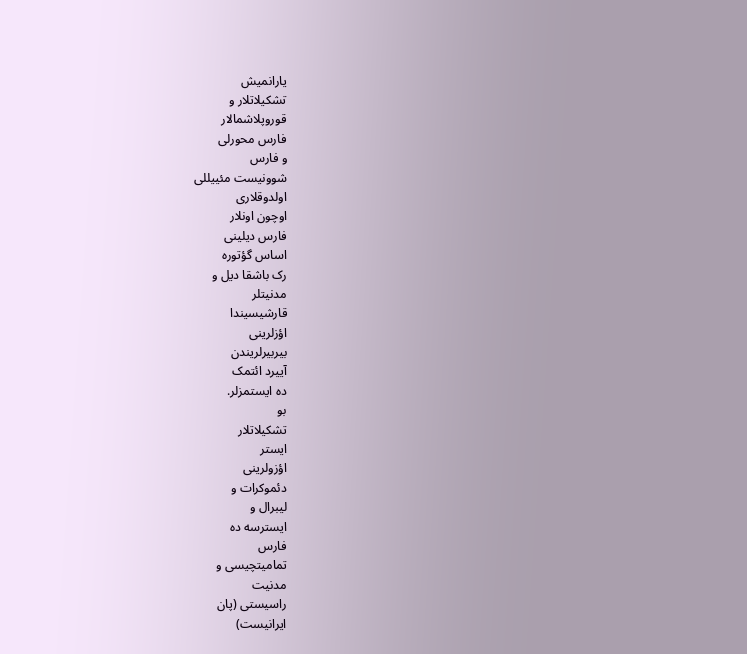یارانمیش
تشکیلاتلار و
قوروپلاشمالار
فارس محورلی
و فارس
شوونیست مئییللی
اولدوقلاری
اوچون اونلار
فارس دیلینی
اساس گؤتوره
رک باشقا دیل و
مدنیتلر
قارشیسیندا
اؤزلرینی
بیربیرلریندن
آییرد ائتمک
ده ایستمزلر.
بو
تشکیلاتلار
ایستر
اؤزولرینی
دئموکرات و
لیبرال و
ایسترسه ده
فارس
تمامیتچیسی و
مدنیت
راسیستی (پان
ایرانیست)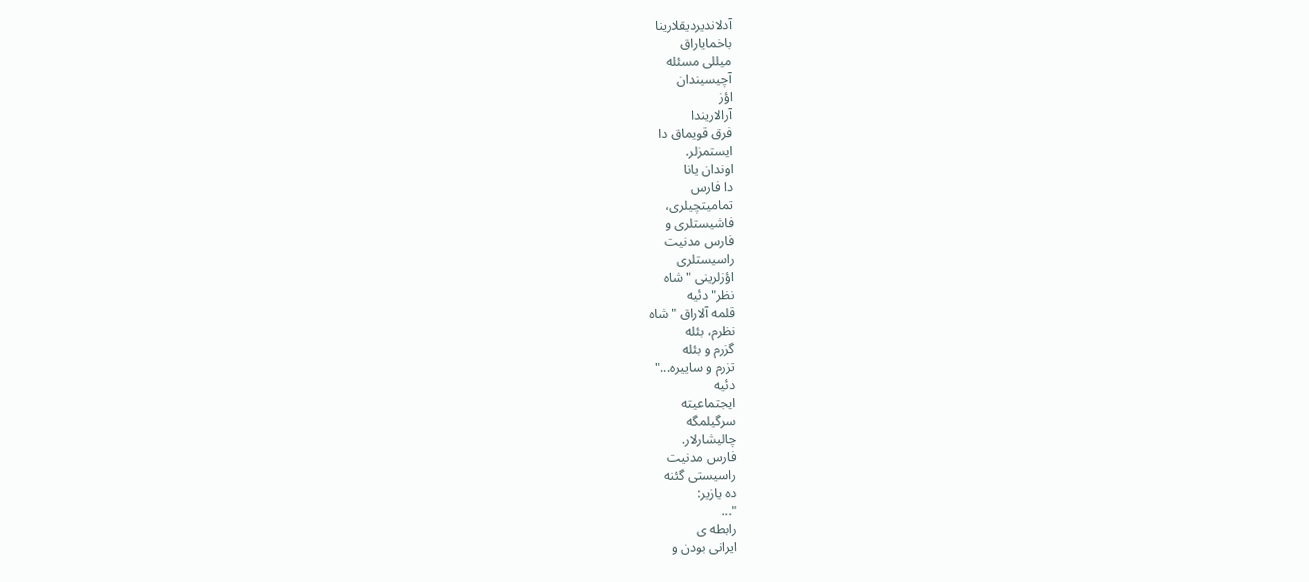آدلاندیردیقلارینا
باخمایاراق
میللی مسئله
آچیسیندان
اؤز
آرالاریندا
فرق قویماق دا
ایستمزلر.
اوندان یانا
دا فارس
تمامیتچیلری،
فاشیستلری و
فارس مدنیت
راسیستلری
اؤزلرینی "شاه
نظر" دئیه
قلمه آلاراق "شاه
نظرم، بئله
گزرم و بئله
تزرم و ساییره..."
دئیه
ایجتماعیته
سرگیلمگه
چالیشارلار.
فارس مدنیت
راسیستی گئنه
ده یازیر:
"...
رابطه ی
ایرانی بودن و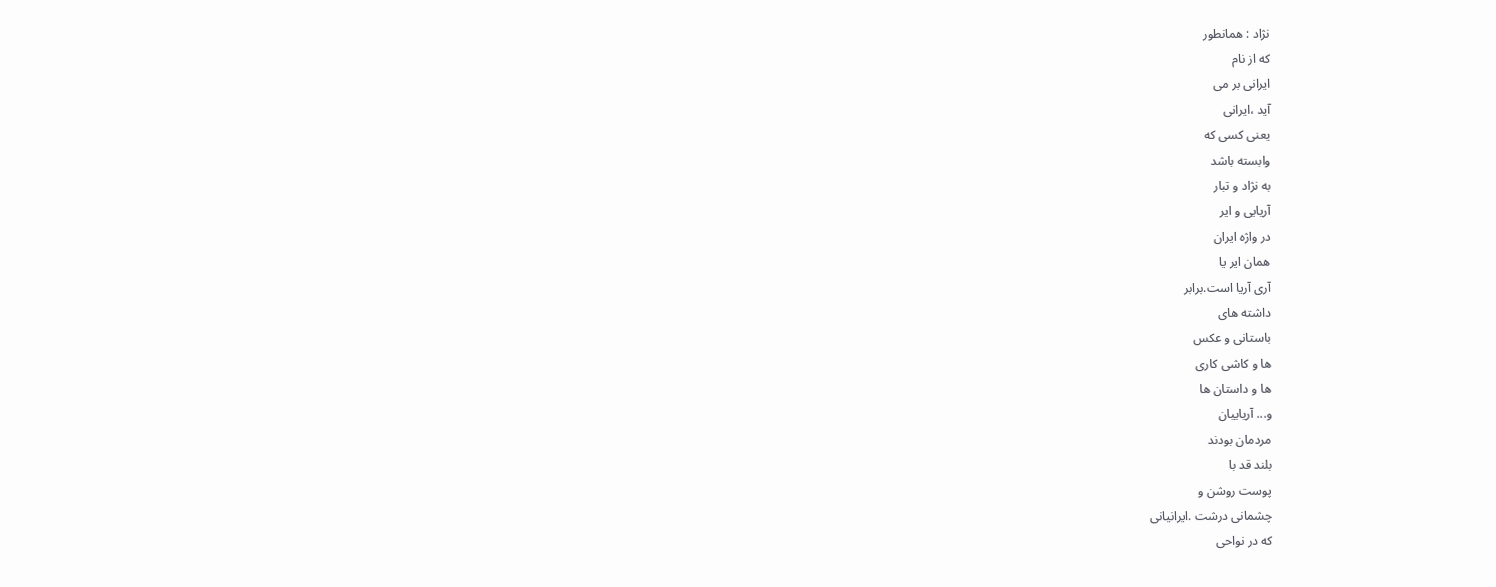نژاد : همانطور
که از نام
ایرانی بر می
آید ،ایرانی
یعنی کسی که
وابسته باشد
به نژاد و تبار
آریایی و ایر
در واژه ایران
همان ایر یا
آری آریا است.برابر
داشته های
باستانی و عکس
ها و کاشی کاری
ها و داستان ها
و... آریاییان
مردمان بودند
بلند قد با
پوست روشن و
چشمانی درشت .ایرانیانی
که در نواحی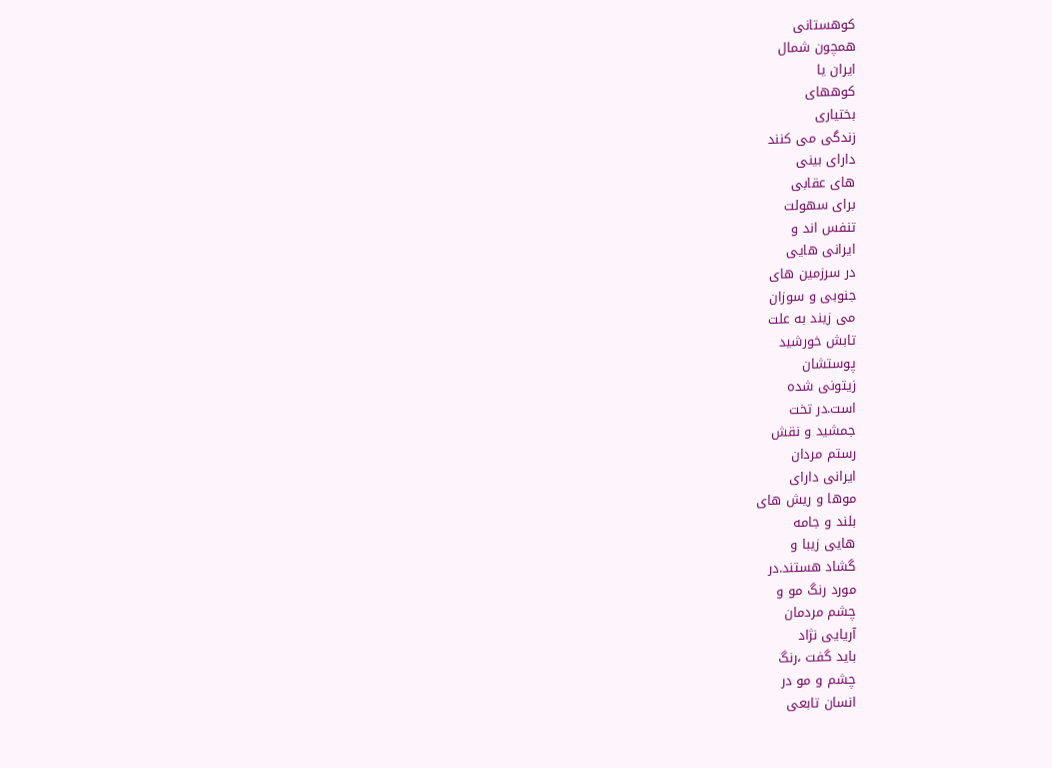کوهستانی
همچون شمال
ایران یا
کوههای
بختیاری
زندگی می کنند
دارای بینی
های عقابی
برای سهولت
تنفس اند و
ایرانی هایی
در سرزمین های
جنوبی و سوزان
می زیند به علت
تابش خورشید
پوستشان
زیتونی شده
است.در تخت
جمشید و نقش
رستم مردان
ایرانی دارای
موها و ریش های
بلند و جامه
هایی زیبا و
گشاد هستند.در
مورد رنگ مو و
چشم مردمان
آریایی نژاد
باید گفت ،رنگ
چشم و مو در
انسان تابعی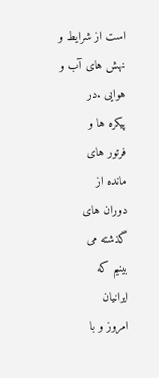است از شرایط و
نهش های آب و
هوایی .در
پیکره ها و
فرتور های
مانده از
دوران های
گذشته می
بینیم که
ایرانیان
امروز و با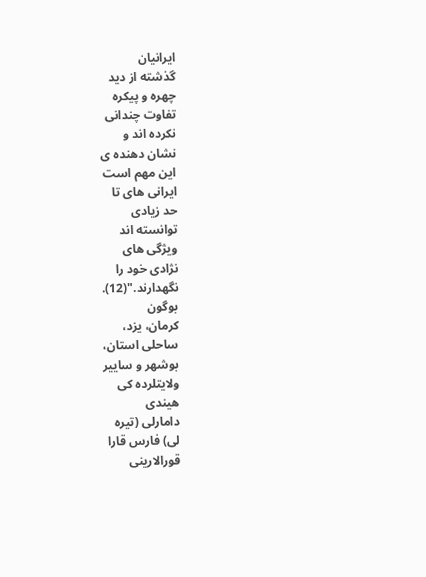ایرانیان
گذشته از دید
چهره و پیکره
تفاوت چندانی
نکرده اند و
نشان دهنده ی
این مهم است
ایرانی های تا
حد زیادی
توانسته اند
ویژگی های
نژادی خود را
نگهدارند."(12).
بوگون
کرمان، یزد،
ساحلی استان،
بوشهر و ساییر
ولایتلرده کی
هیندی
دامارلی (تیره
لی) فارس قارا
قورالارینی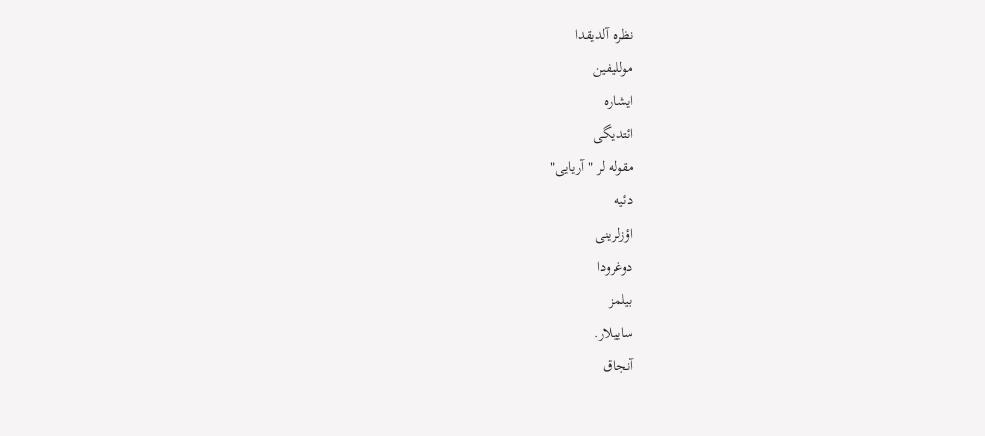نظره آلدیقدا
موللیفین
ایشاره
ائتدیگی
مقوله لر "آریایی"
دئیه
اؤزلرینی
دوغرودا
بیلمز
ساییلار.
آنجاق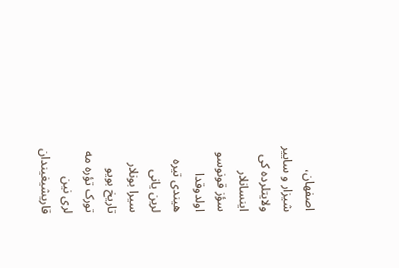اصفهان،
شیزار و ساییر
ولایتلرده کی
اینسانلار
سؤز قونوسو
اولدوقدا
هیندی تیره
لرین یانی
سیرا بونلار
تاریخ بویو
تورک تؤره مه
لری نین
قاریشیغیندان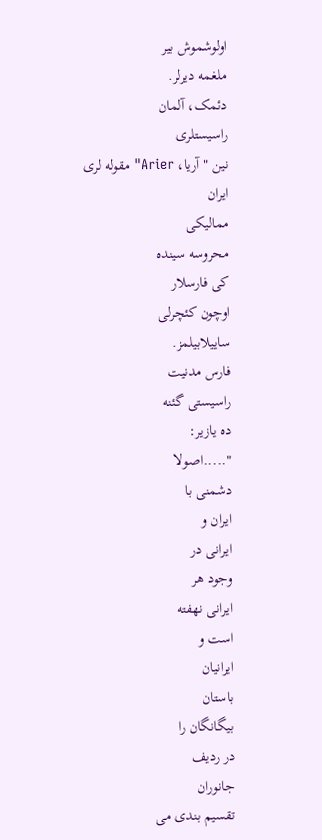اولوشموش بیر
ملغمه دیرلر.
دئمک، آلمان
راسیستلری
نین "آریا، Arier" مقوله لری
ایران
ممالیکی
محروسه سینده
کی فارسلار
اوچون کئچرلی
ساییلابیلمز.
فارس مدنیت
راسیستی گئنه
ده یازیر:
".....اصولا
دشمنی با
ایران و
ایرانی در
وجود هر
ایرانی نهفته
است و
ایرانیان
باستان
بیگانگان را
در ردیف
جانوران
تقسیم بندی می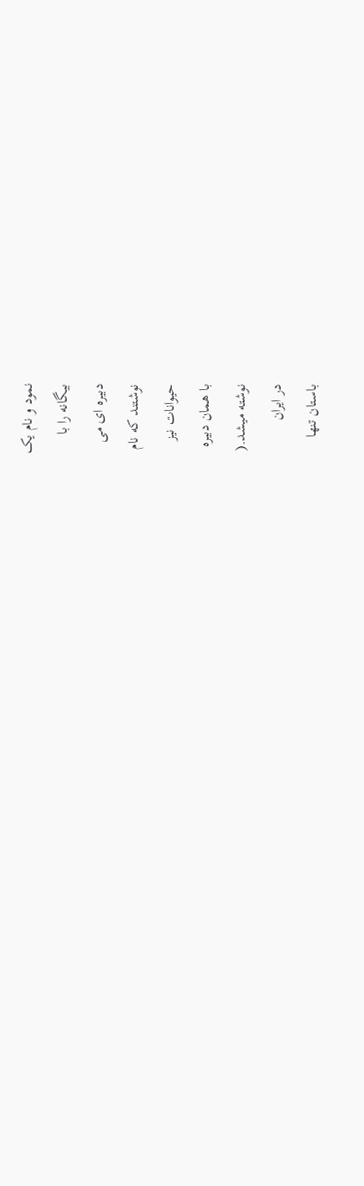نمود و نام یک
بیگانه را با
دبیره ای می
نوشتند که نام
حیوانات نیز
با همان دبیره
نوشته میشد.(
در ایران
باستان تنها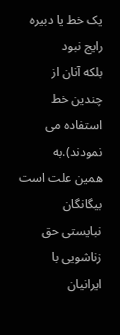یک خط یا دبیره
رایج نبود
بلکه آنان از
چندین خط
استفاده می
نمودند).به
همین علت است بیگانگان
نبایستی حق
زناشویی با
ایرانیان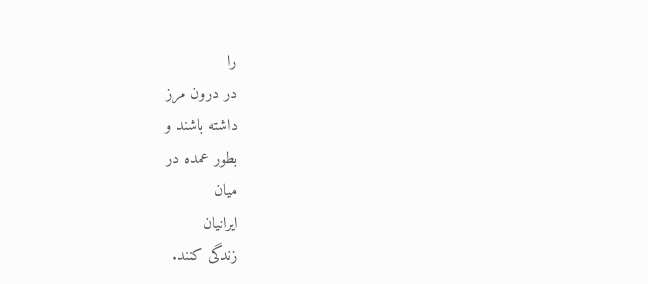را
در درون مرز
داشته باشند و
بطور عمده در
میان
ایرانیان
زندگی کنند.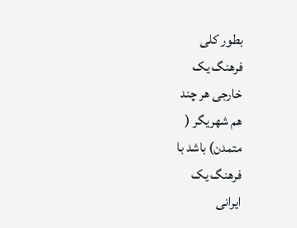بطور کلی
فرهنگ یک
خارجی هر چند
هم شهریگر (
متمدن) باشد با
فرهنگ یک
ایرانی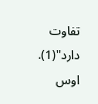تفاوت
دارد"(1).
اوس